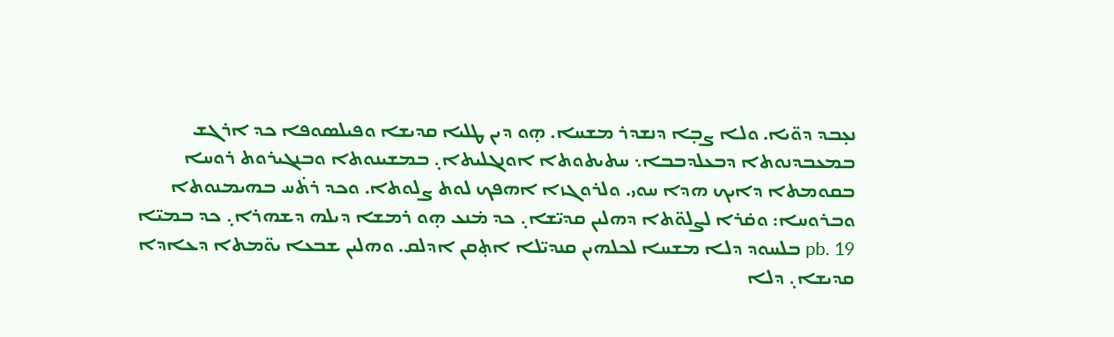ܢܥ̣ܒܕ ܕܘ̈ܝܐ. ܘܠܐ ܨܒ̣ܐ ܕܢܫܕܪ ܡܫܚܐ. ܗ̣ܘ ܕܝܢ ܛܠܝܐ ܩܕܝܫܐ ܘܦܝܠܣܘܦܐ ܟܕ ܐܪܓܫ ܒܡܥܒܕܢܘܬܐ ܕܒܥܠܕܒܒܐ܆ ܚܬܝܬܘܬܐ ܐܘܢܓܠܝܬܐ܉ ܒܡܫܝܢܘܬܐ ܘܒܢܓܝܪܘܬ ܪܘܚܐ ܒܩܘܡܬܐ ܕܐܝܟ ܗܕܐ ܚܘܝ. ܘܠܪܘܓܙܐ ܐܗܦܟ ܠܘܬ ܨܠܘܬܐ. ܘܟܕ ܪܬ̇ܚ ܒܗܝܡܢܘܬܐ ܘܒܪܘܚܐ: ܘܩ̇ܪܐ ܠܨܠܘ̈ܬܐ ܕܗܠܝܢ ܩܕܝ̈ܫܐ܉ ܟܕ ܡ̇ܢܥ ܗ̣ܘ ܪܡܫܐ ܕܝܠܗ ܕܫܗܪܐ܉ ܟܕ ܒܡܝ̈ܐ pb. 19 ܒܠܚܘܕ ܕܠܐ ܡܫܚܐ ܠܟܠܗܝܢ ܩܢܕܝ̈ܠܐ ܐܬ̣ܩܢ ܐܕܠܩ. ܘܗܠܝܢ ܫܒܥܐ ܝܘ̈ܡܬܐ ܕܥܐܕܐ ܩܕܝܫܐ܉ ܕܠܐ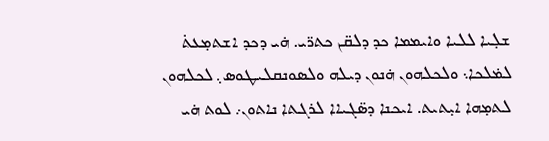ܫܠ̣ܝܐ ܠܠܝܐ ܘܐܝܡܡܐ ܟܕ ܕܠܩ̈ܢ ܟܬܪ̈ܝ. ܗ̇ܝ ܕܟܕ ܐܫܬܡ̣ܥܬ̇ ܠܡ̇ܠܟܐ܆ ܘܠܟܠܗܘܢ ܗ̇ܢܘܢ ܕܝܠܗ ܘܠܣܘܢܩܠܝܛܘܣ܉ ܠܟܠܗܘܢ ܠܬܡ̣ܗܐ ܐܝ̣ܬܝܬ. ܐܝܟܢܐ ܕܣ̈ܓܝܐܐ ܠܪܓܬܐ ܢܐܬܘܢ܇ ܠܘܬ ܗ̇ܝ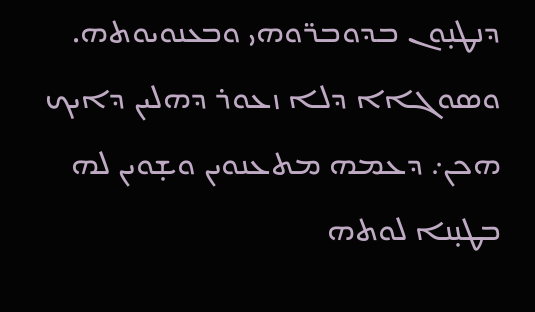ܕܢܛܢ̣ܘܢ ܒܕܘܒܪ̈ܘܗܝ ܘܒܥܢܘܝܘܬܗ. ܘܣܘܓܐܐ ܕܠܐ ܙܥܘܪ ܕܗܠܝܢ ܕܐܝܟ ܗܟܢ܇ ܕܥܡܗ ܡܬܥܢܘܝܢ ܘܫ̣ܘܝܢ ܠܗ ܒܛܢ̣ܢܐ ܠܘܬܗ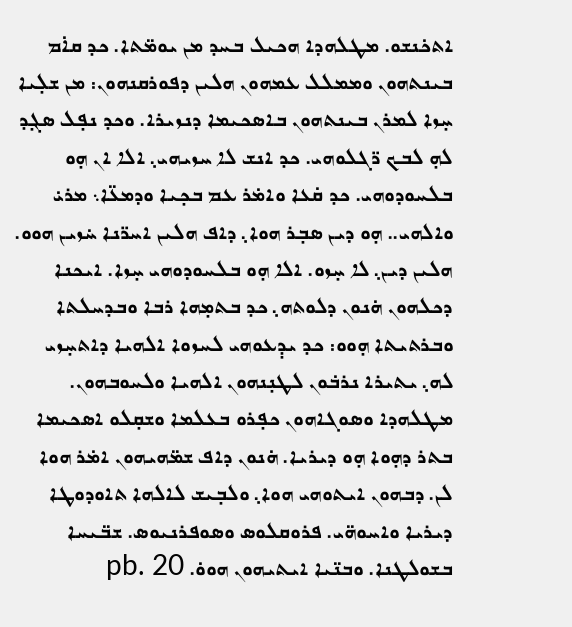ܐܬܟ̇ܢܫܘ. ܡܛܠܗܕܐ ܗܟܝܠ ܒܚܕ ܡܢ ܝܘܡ̈ܬܐ. ܟܕ ܩܐ̇ܡ ܒܝܢܬܗܘܢ ܘܡܡܠܠ ܥܡܗܘܢ ܗܠܝܢ ܕܦܘܪܩܢܗܘܢ: ܡܢ ܫܠ̣ܝܐ ܚ̣ܙܐ ܠܡܪܢ ܒܝܢܬܗܘܢ ܒܐܣܟܝܡܐ ܕܢܙܝܪܐ. ܘܟܕ ܢܦ̣ܠ ܣܓ̣ܕ ܠܗ̣ ܠܒܟ ܪ̈ܓܠܘܗܝ. ܟܕ ܐܢܫ ܠܐ ܚܙܝܗܝ܉ ܐܠܐ ܐܢ ܗ̣ܘ ܒܠܚܘܕܘܗܝ. ܟܕ ܩ̇ܥܐ ܘܐܡ̇ܪ ܥܡ ܒܟ̣ܝܐ ܘܕܡܥ̈ܐ܆ ܡܪܝ̇ ܘܐܠܗܝ.. ܗ̣ܘ ܕܝܢ ܣܒ̣ܪ ܗܘܐ܉ ܕܐܦ ܗܠܝܢ ܐܚܪ̈ܢܐ ܚ̇ܙܝܢ ܗܘܘ. ܗܠܝܢ ܕܝܢ܉ ܠܐ ܚ̣ܙܘ. ܐܠܐ ܗ̣ܘ ܒܠܚܘܕܘܗܝ ܚ̣ܙܐ. ܐܝܟܢܐ ܕܟܠܗܘܢ ܗ̇ܢܘܢ ܕܠܘܬܗ܉ ܟܕ ܒܬܡ̣ܗܐ ܪܒܐ ܘܒܕܚܠܬܐ ܘܒܪܬܝܬܐ ܗ̣ܘܘ: ܟܕ ܝܕ̣ܥܘܗܝ ܠܚܙܘܐ ܐܠܗܝܐ ܕܐܬܚ̣ܙܝ ܠܗ܉ ܝܬܝܪܐ ܢܪܒ̇ܘܢ ܠܛܢ̣ܢܗܘܢ ܐܠܗܝܐ ܘܠܚܘܒܗܘܢ. ܡܛܠܗܕܐ ܘܣܘܓܐܗܘܢ ܟܦ̣ܪܘ ܒܥܠܡܐ ܘܫܩ̣ܠܘ ܐܣܟܝܡܐ ܒܬܪ ܕܗ̣ܘܐ ܗ̣ܘ ܕܝܪܝܐ. ܗ̇ܢܘܢ ܕܐܦ ܫܡ̈ܗܝܗܘܢ ܐܡ̇ܪ ܗܘܐ ܠܢ. ܕܒܗܘܢ ܐܝܬܘܗܝ ܗܘܐ܉ ܘܠܒ̣ܝܫ ܠܐܠܗܐ ܬܐܘܕܘܛܐ ܕܝܪܝܐ ܘܐܚܘܗ̈ܝ. ܦܪܘܩܠܘܣ ܘܣܘܦܪܢܝܘܣ. ܫܒ̈ܝܚܐ ܒܫܘܠܛܢܐ. ܘܒܢ̈ܝܐ ܐܝܬܝܗܘܢ ܗܘܘ̇. pb. 20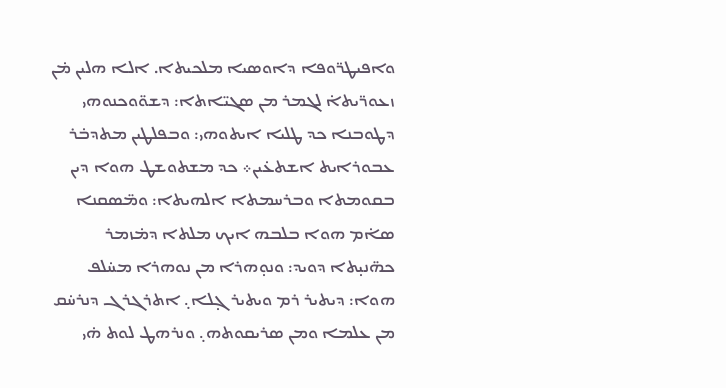ܘܐܦܝܛܪ̈ܘܦܐ ܕܐܘܣܝܐ ܡܠܟܝܬܐ. ܐܠܐ ܗܠܝܢ ܡ̇ܢ ܙܥܘܪ̈ܝܬܐ̇ ܠܓܡܪ ܡܢ ܣܓܝ̈ܐܬܐ: ܕܫܘ̈ܘܟܢܘܗܝ ܕܛܘܒܢܐ ܟܕ ܛܠܝܐ ܐܝܬܘܗܝ: ܘܒܦܠܛܝܢ ܡܬܕܒ̇ܪ ܥܒܘܪܐܝܬ ܐܫܬܥ̇ܝܢ܀ ܟܕ ܡܫܬܘܫܛ ܗܘܐ ܕܝܢ ܒܩܘܡܬܐ ܘܒܪܚܡܬܐ ܐܠܗܝܬܐ: ܘܡ̈ܣܩܢܐ ܣܐ̇ܡ ܗܘܐ ܒܠܒܗ ܐܝܟ ܡܠܬܐ ܕܡ̇ܙܡܪ ܟܗ̈ܢܝ̣ܬܐ ܕܘܝܕ: ܘܢܘ̣ܗܪܐ ܡܢ ܢܘܗܪܐ ܡܚ̇ܠܦ ܗܘܐ: ܕܝܬܝܪ ܪܡ ܘܝܬܝܪ ܓ̣ܠܐ܉ ܐܬܪܓܪܓ ܕܢܪܚ̇ܩ ܡܢ ܥܠܡܐ ܘܡܢ ܣܪܝܩܘܬܗ܉ ܘܢܪܗܛ ܠܘܬ ܗ̇ܝ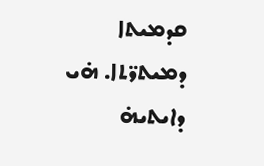ܩܕܡܝܬܐ ܕܡܝܬܪ̈ܬܐ. ܗ̇ܝ ܕܐܝܬܝܗ̇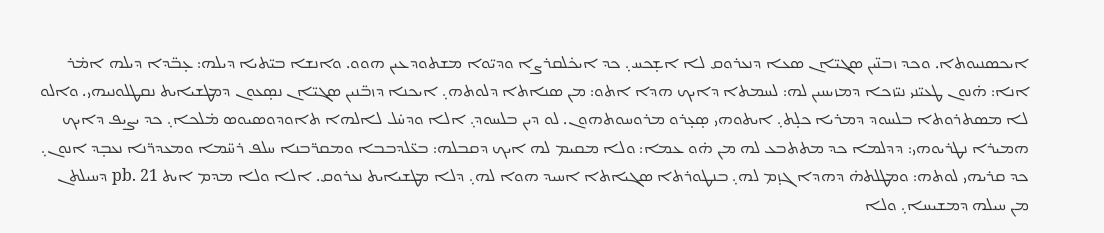ܐܝܟܣܢܝܘܬܐ. ܘܟܕ ܙܒܢ̈ܝܢ ܣܓܝ̈ܐܢ ܣܥܐ ܕܢܥܪܘܩ ܠܐ ܐܫ̣ܟܚ܉ ܟܕ ܐܝܟ̇ܠܩܪܨܐ ܘܕܝ̈ܘܐ ܡܫܬܘܕܥܝܢ ܗܘܘ. ܘܐܢܫܐ ܒܝ̈ܬܝܐ ܕܝܠܗ: ܥ̣ܒ̈ܕܐ ܕܝܠܗ ܐܡ̇ܪ ܐܢܐ: ܗ̇ܢܘܢ ܛܥܝ̈ܢܝ ܢܝ̈ܙܟܐ ܕܡܙܝܚܝܢ ܠܗ: ܠܚܡܬܐ ܕܐܝܟ ܗܕܐ ܐܬܘ: ܡܢ ܣܢܐܬܐ ܕܠܘܬܗ܉ ܐܝܟܢܐ ܕܙܒ̈ܢܝܢ ܣܓܝ̈ܐܢ ܢܣ̣ܥܘܢ ܕܡܛܫܝܐܝܬ ܢܩܛܠܘܢܝܗܝ. ܘܐܠܘ ܠܐ ܡܣܬܪܘܬܐ ܒܠܚܘܕ ܕܡܪܝܐ ܟܠ̣ܬ܉ ܐܝܬܘܗܝ ܣ̣ܥ̣ܪܘ ܡܪܘܚܘܬܗܘܢ. ܠܘ ܕܝܢ ܒܠܚܘܕ܉ ܐܠܐ ܘܕܚ̇ܠ ܠܐܠܗܐ ܬܐܘܕܘܣܝܘܣ ܡ̇ܠܟܐ܉ ܟܕ ܝܨܝܦ ܕܐܝܟ ܗܡܝܪܐ ܢܛܪܝܘܗܝ: ܕܕܠܡܐ ܟܕ ܡܬܬܒܥ ܠܗ ܡܢ ܗ̇ܘ ܥܡܐ: ܘܠܐ ܡܩܝܡ ܠܗ ܐܝܟ ܕܩܒܠܗ: ܒܥ̈ܠܕܒܒܐ ܘܡܩܪ̈ܒܢܐ ܚܠܦ ܪܚ̈ܡܐ ܘܡܥܕܪ̈ܢܐ ܢܥܒ̣ܕ ܐܢܘܢ܉ ܟܕ ܩܪܝܗܝ ܠܘܬܗ: ܘܡܛܠܬܗ̇ ܕܗܕܐ ܓܙ̣ܡ ܠܗ܉ ܒܢܛܘܪܬܐ ܣܓܝܐܬܐ ܐܚܝܕ ܗܘܐ ܠܗ܉ ܕܠܐ ܡܛܫܝܐܝܬ ܢܥܪܘܩ. ܐܠܐ ܘܠܐ ܡܕܡ ܐܝܬ pb. 21 ܕܚܝܠܬܢ ܡܢ ܚܝܠܗ ܕܡܫܝܚܐ܉ ܘܠܐ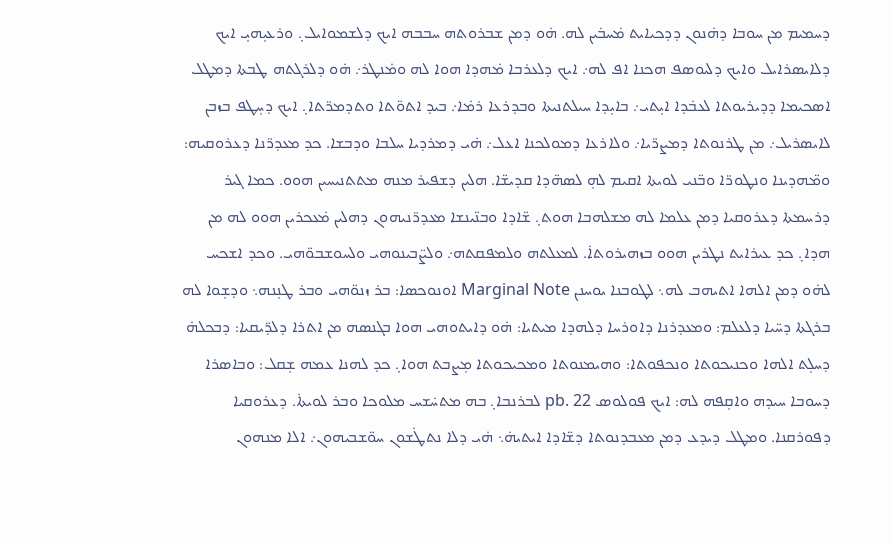ܕܚܡܝܡ ܡܢ ܚܘܒܐ ܕܗ̇ܢܘܢ ܕܕܟܝܐܝܬ ܡ̇ܚܒ̇ܝܢ ܠܗ. ܗ̇ܘ ܕܡܢ ܫܒܪܘܬܗ ܚܒܒܗ ܐܝܟ ܕܠܫܡܘܐܝܠ܉ ܘܪܥܝ̣ܗܝ̣ ܐܝܟ ܕܠܐܝܣܪܐܝܠ ܘܐܝܟ ܕܠܝܘܣܦ ܗܟܢܐ ܐܦ ܠܗ܇ ܐܝܟ ܕܠܥܪܒܐ ܡ̇ܗܕܐ ܗܘܐ ܠܗ ܘܡ̇ܢܛܪ܇ ܗ̇ܘ ܕܠܪܓܬܗ ܛܒܬܐ ܕܡܛܠ ܐܣܟܝܡܐ ܕܕܝܪܝܘܬܐ ܠܥܒ̇ܕܐ ܐܝ̣ܬܝ܇ ܒܐܝ̣ܕܐ ܚܝܠܬܢܝܬܐ ܘܒܕܪܥܐ ܪܡ̇ܐ܇ ܒܝܕ ܐܬܘ̈ܬܐ ܘܬܕܡܪ̈ܬܐ܉ ܐܝܟ ܕܚ̣ܛܦ ܒܙܒܢ ܠܐܝܣܪܝܠ܇ ܡܢ ܛܪܢܘܬܐ ܕܡܨܪ̈ܝܐ܇ ܘܠܐܪܥܐ ܕܡܘܠܟܢܐ ܐܥܠ܇ ܗ̇ܝ ܕܡܪܕܝܐ ܚܠܒܐ ܘܕܒܫܐ. ܟܕ ܡܥܕܪ̈ܢܐ ܕܥܪܘܩܝܗ: ܘܡ̈ܗܕܝܢܐ ܘܢܛܘܪ̈ܐ ܘܒ̈ܢܝ ܠܘܝܬܐ ܐܩܝܡ ܠܗ̣ ܠܣܗ̈ܕܐ ܩܕܝܫ̈ܐ. ܗܠܝܢ ܕܫܦܝܪ ܡܢܗ ܡܬܬܢܝܚܝܢ ܗܘܘ. ܟܡܐ ܓܝܪ ܕܪܚܡܬܐ ܕܥܪܘܩܝܐ ܕܡܢ ܥܠܡܐ ܠܗ ܡܫܠܗܒܐ ܗܘܬ܉ ܫ̈ܐܕܐ ܘܒܢ̈ܝܢܫܐ ܡܥܕܪ̈ܢܝܗܘܢ ܕܗܠܝܢ ܡ̇ܥܟܪܝܢ ܗܘܘ ܠܗ ܡܢ ܗܕܐ܉ ܟܕ ܥܝܪܐܝܬ ܢܛܪܝܢ ܗܘܘ ܒܙܗܝܪܘܬܐ̇. ܠܡܥܠܬܗ ܘܠܡܦܩܬܗ܇ ܘܠܨ̈ܒܝܢܘܗܝ ܘܠܚܘܫܒܘ̈ܗܝ. ܘܟܕ ܐܫܟܚ ܠܗ̇ܘ ܕܡܢ ܐܠܗܐ ܐܬܝܗܒ ܠܗ܆ ܠܛܘܒܢܐ ܝܘܚܢܢ Marginal Note ܐܘܢܘܟܣܐ: ܒܪ ܙܢܘ̈ܗܝ ܘܒܪ ܛܢ̣ܢܗ܆ ܘܕܫ̣ܘܐ ܠܗ ܒܪܓܬܐ ܕܚ̈ܝܐ ܕܠܥܠܡ: ܘܡܥܕܪܢܐ ܕܐܘܪܚܐ ܕܠܗܕܐ ܡܝܬܝܐ: ܗ̇ܘ ܕܐܝܬܘܗܝ ܗܘܐ ܒܓܢܣܗ ܡܢ ܐܬܪܐ ܕܠܕ̈ܝܩܝܐ: ܕܒܟܠܗ̇ ܕܚܠ̣ܬ ܐܠܗܐ ܘܟܢܝܟܘܬܐ ܘܢܟܦܘܬܐ: ܘܗܝܡܢܘܬܐ ܘܡܟܝܟܘܬܐ ܡ̣ܨܒܬ ܗܘܐ܉ ܟܕ ܠܗܢܐ ܥܡܗ ܫ̣ܩܠ: ܘܒܐܣܪܐ ܕܚܘܒܐ ܚܝܕܗ ܘܐܩ̣ܦܗ ܠܗ: ܐܝܟ ܦܘܠܘܣ pb. 22 ܠܒܪܢܒܐ܉ ܒܗ ܡܬܚ̇ܫܚ ܡܠܘܟܐ ܘܒܪ ܠܘܝܬܐ̇. ܕܥܪܘܩܝܐ ܕܦܘܪܩܢܐ. ܘܡܛܠ ܕܝܕܥ ܕܡܢ ܡܥܒܕܢܘܬܐ ܕܫ̈ܐܕܐ ܐܝܬܝܗ̇܆ ܗ̇ܝ ܕܠܐ ܢܬܛ̇ܫܘܢ ܚܘ̈ܫܒܝܗܘܢ܇ ܐܠܐ ܡܢܗܘܢ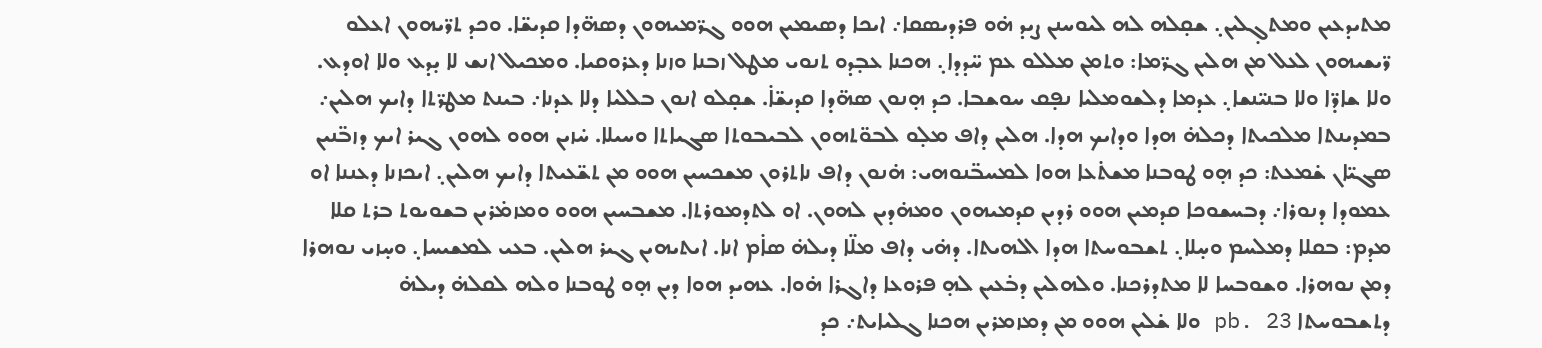ܡܬܝܕܥܝܢ ܘܡܬܓ̣ܠܝܢ܉ ܫܩ̣ܠܗ ܠܗ ܠܝܘܚܢܢ ܨܝܕ ܗ̇ܘ ܦܪܕܝܣܩܐ܇ ܐܝܟܐ ܕܣܝܡܝܢ ܗܘܘ ܓܪ̈ܡܝܗܘܢ ܕܣܗ̈ܕܐ ܩܕܝܫ̈ܐ. ܘܟܕ ܬܪ̈ܝܗܘܢ ܐܥܠܘ ܪ̈ܝܫܝܗܘܢ ܠܥܠ ܡܢ ܗܠܝܢ ܓܪ̈ܡܐ: ܘܬܡܢ ܡܠܠܘ ܥܡ ܚ̈ܕܕܐ܉ ܗܟܢܐ ܥܒ̣ܕܘ ܬܢܘܝ ܡܛܠ ܙܒܢܐ ܘܙܢܐ ܕܥܪܘܩܝܐ. ܘܡܟܝܠ ܐܢܫ ܠܐ ܝ̣ܕܥ ܘܠܐ ܐܘܕܥ. ܘܠܐ ܫܐܕ̈ܐ ܘܠܐ ܒܢܝ̈ܢܫܐ܉ ܥܕܡܐ ܕܠܫܘܡܠܝܐ ܢܦ̣ܩ ܚܘܫܒܐ. ܟܕ ܗ̣ܢܘܢ ܣܗ̈ܕܐ ܩܕܝܫ̈ܐ̇. ܫܩ̣ܠܘ ܐܢܘܢ ܒܠܠܝܐ ܕܠܐ ܥܕܢܐ܇ ܒܝܢܬ ܡܛܪ̈ܬܐ ܕܐܝܟ ܗܠܝܢ܇ ܒܡܕܝܢܬܐ ܡܠܟܝܬܐ ܕܟܠܗ̇ ܗܕܐ ܘܕܐܝܟ ܗܕܐ. ܗܠܝܢ ܕܐܦ ܡܠ̣ܘ ܠܒܘ̈ܬܗܘܢ ܠܒܝܒܘܬܐ ܣܓܝܐܬܐ ܘܚܝܠܐ. ܚ̇ܙܝܢ ܗܘܘ ܠܗܘܢ ܓܝܪ ܐܝܟ ܕܙܒ̈ܢܝܢ ܣܓܝ̈ܐܢ ܫ̇ܡܥܬ: ܟܕ ܗ̣ܘ ܛܘܒܢܐ ܡܫܬ̇ܥܐ ܗܘܐ ܠܡܚܒ̈ܢܘܗܝ: ܗ̇ܢܘܢ ܕܐܦ ܢܐܬܪܘܢ ܡܫܟܚܝܢ ܗܘܘ ܡܢ ܬܫ̈ܥܝܬܐ ܕܐܝܟ ܗܠܝܢ܉ ܐܝܟܙܢܐ ܕܥܢܢܐ ܐܘ ܥܡܘܕܐ ܕܢܘܪܐ܇ ܕܒܚܫܘܟܐ ܩܕܡܝܢ ܗܘܘ ܪܕܝܢ ܩܕܡܝܗܘܢ ܘܡܗ̇ܕܝܢ ܠܗܘܢ. ܐܘ ܠܬܕܡܘܪܬܐ. ܡܫܒܚܝܢ ܗܘܘ ܘܡܙܡ̇ܪܝܢ ܒܫܘܝܘܬ ܒܪܬ ܩܠܐ ܡܕܡ: ܒܩܠܐ ܕܡܠܚܡ ܘܚ̣ܠܐ܉ ܬܫܒܘܚܬܐ ܗܕܐ ܐܠܗܝܬܐ. ܕܗ̇ܝ ܕܐܦ ܡܠ̈ܐ ܕܝܠܗ̇ ܣܐ̇ܡ ܐܢܐ. ܐܝܬܝܗܝܢ ܓܝܪ ܗܠܝܢ. ܒܥܝ ܠܡܫܝܚܐ܉ ܘܚ̣ܙܝ ܢܘܗܪܐ ܕܡܢ ܢܘܗܪܐ. ܘܫܘܒܚܐ ܠܐ ܡܬܕܪܟܢܐ. ܘܠܗܠܝܢ ܕܒ̇ܥܝܢ ܠܗ̣ ܦܪܘܥܐ ܕܐܓܪܐ ܗ̇ܘܐ. ܥܗܝܕ ܗܘܐ ܕܝܢ ܗ̣ܘ ܛܘܒܢܐ ܘܠܗ ܠܩܠܗ̇ ܕܝܠܗ̇ ܕܬܫܒܘܚܬܐ pb. 23 ܘܠܐ ܫ̇ܠܝܢ ܗܘܘ ܡܢ ܕܡܙܡܪܝܢ ܗܟܢܐ ܓܠܝܐܝܬ܇ ܟܕ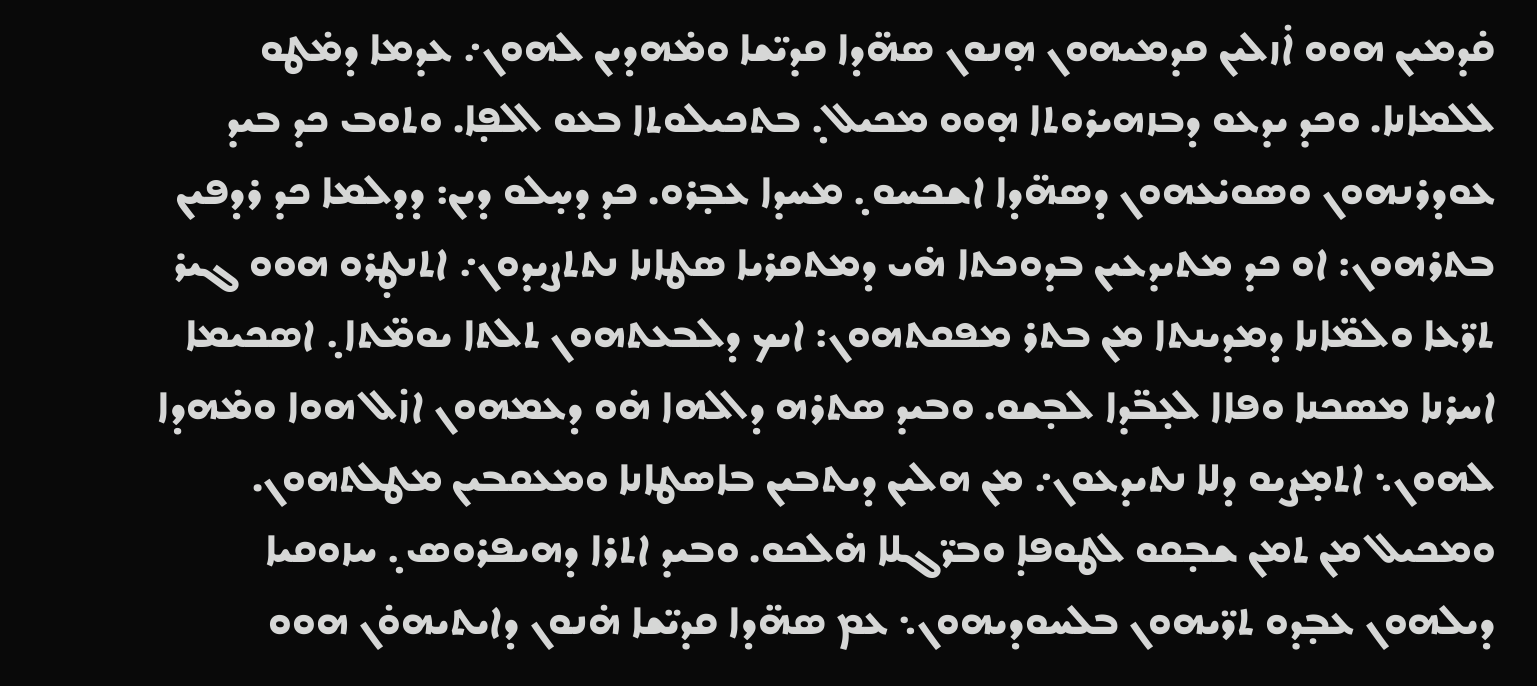ܩ̇ܕܡܝܢ ܗܘܘ ܐ̇ܙܠܝܢ ܩܕܡܝܗܘܢ ܗ̣ܢܘܢ ܣܗ̈ܕܐ ܩܕܝ̈ܫܐ ܘܡ̇ܗܕܝܢ ܠܗܘܢ܇ ܥܕܡܐ ܕܡ̇ܛܘ ܠܠܡܐܢܐ. ܘܟܕ ܝܕܥܘ ܕܒܙܗܝܪܘܬܐ ܗ̣ܘܘ ܡܟܝܠ܉ ܒܬܟܝܠܘܬܐ ܒܥܘ ܐܠܦ̣ܐ. ܘܬܘܒ ܟܕ ܒܝܕ ܥܘܕܪܢܗܘܢ ܘܣܘܝ̇ܥܗܘܢ ܕܣܗ̈ܕܐ ܐܫܟܚܘ܉ ܡܚܕܐ ܥܒ̣ܪܘ. ܟܕ ܕܚ̣ܠܘ ܕܝܢ: ܕܕܠܡܐ ܟܕ ܪܕܦܝܢ ܒܬܪܗܘܢ: ܐܘ ܟܕ ܡܬܝܕܥܝܢ ܒܕܘܟܬܐ ܗ̇ܝ ܕܡܬܩܪܝܐ ܣܛܐܢܐ ܢܬܬܨܝܕܘܢ܇ ܐܬܢܛ̣ܪܘ ܗܘܘ ܓܝܪ ܬܪ̈ܥܐ ܘܠܡ̈ܐܢܐ ܕܡܕܝܢܬܐ ܡܢ ܒܬܪ ܡܦܩܬܗܘܢ: ܐܝܟ ܕܠܒܥܬܗܘܢ ܬܠܬܐ ܝܘܡ̈ܬܐ܉ ܐܣܟܝܡܐ ܐܚܪܢܐ ܡܣܟܢܐ ܘܦܐܐ ܠܥ̣ܒ̈ܕܐ ܠܒ̣ܫܘ. ܘܒܝܕ ܣܬܪܗ ܕܐܠܗܐ ܗ̇ܘ ܕܥܡܗܘܢ ܐܙ̇ܠ ܗܘܐ ܘܡ̇ܗܕܐ ܠܗܘܢ܆ ܐܬܡ̣ܨܝܘ ܕܠܐ ܢܬܝܕܥܘܢ܇ ܡܢ ܗܠܝܢ ܕܝܬܒܝܢ ܒܐܣܛܐܢܐ ܘܡܥܩܒܝܢ ܡܛܠܬܗܘܢ. ܘܡܟܝܠ ܡܢ ܬܡܢ ܫܒ̣ܩܘ ܠܛܘܦܐ̣ ܘܒܪ̈ܓܠܐ ܗ̇ܠܟܘ. ܘܒܝܕ ܐܬܪܐ ܕܗܝܦܪܘܣ܉ ܚܙܘܩܝܐ ܕܝܠܗܘܢ ܥܒ̣ܕܘ ܬܪ̈ܝܗܘܢ ܒܠܚܘܕܝܗܘܢ܆ ܥܡ ܣܗ̈ܕܐ ܩܕܝ̈ܫܐ ܗ̇ܢܘܢ ܕܐܝܬܝܗܘ̇ܢ ܗܘܘ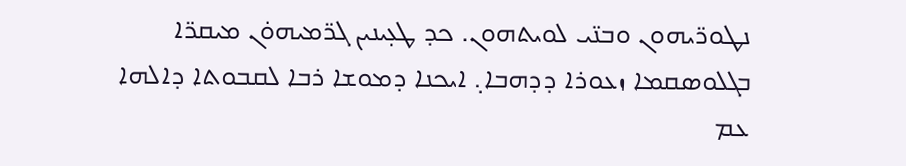ܢܛܘܪ̈ܝܗܘܢ ܘܒܢ̈ܝ ܠܘܝܬܗܘܢ. ܟܕ ܛܥ̣ܝܢܝܢ ܓܪ̈ܡܝܗܘ̇ܢ ܡܝܩܪ̈ܐ ܒܓܠܘܣܩܡܐ ܙܥܘܪܐ ܕܕܗܒܐ܉ ܐܝܟܢܐ ܕܡܘܫܐ ܪܒܐ ܠܩܒܘܬܐ ܕܐܠܗܐ ܥܡ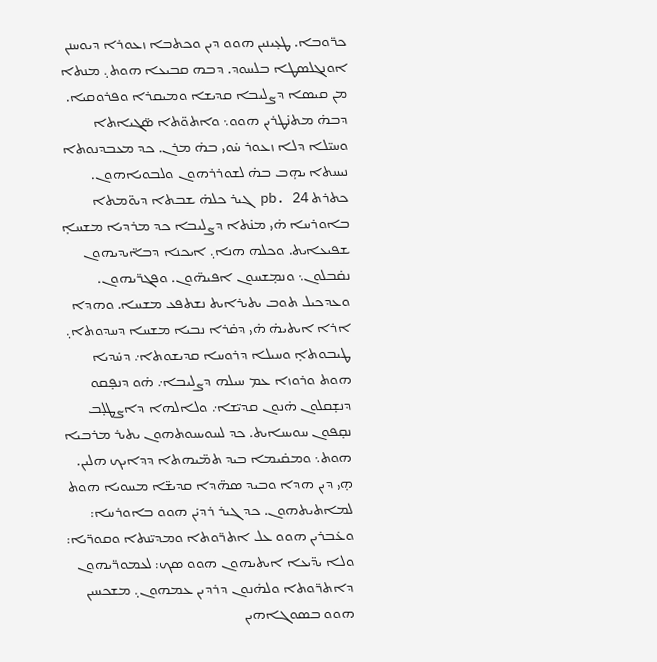ܟܪ̈ܘܒܐ. ܛܥ̣ܝܢܝܢ ܗܘܘ ܕܝܢ ܘܟܬܒܐ ܙܥܘܪܐ ܕܝܘܚܢܢ ܐܘܢܓܠܣܛܐ ܒܠܚܘܕ. ܕܒܗ ܩܒܝܥܐ ܗܘܬ܉ ܡܢܬܐ ܡܢ ܩܝܣܐ ܕܨܠܝܒܐ ܩܕܝܫܐ ܘܡܝܩܪܐ ܘܦܪܘܩܝܐ. ܕܒܗ̇ ܡܬܢ̇ܛܪܝܢ ܗܘܘ܆ ܘܐܬܘ̈ܬܐ ܣ̈ܓܝܐܬܐ ܘܚܝ̈ܠܐ ܕܠܐ ܙܥܘܪ ܚ̇ܘܝ ܒܗ̇ ܡܪܢ. ܟܕ ܡܥܒܕܢܘܬܐ ܢܝܚܬܐ ܝܗ̣ܒ ܒܗ̇ ܠܫܘܪܪܗܘܢ ܘܠܒܘܝܐܗܘܢ. ܟܬܪܬ pb. 24 ܓܝܪ ܟܠܗ̇ ܫܒܬܐ ܕܝܘ̈ܡܬܐ ܒܐܘܪܚܐ ܗ̇ܝ ܡܢ̇ܬܐ ܕܨܠܝܒܐ ܟܕ ܡܪܕܝܐ ܡܫܚܐ̣ ܫܦܝܥܐܝܬ. ܘܟܠܗ ܗܢܐ܉ ܐܝܟܢܐ ܕܒܐ̈ܝܕܝܗܘܢ ܢܩ̇ܒܠܘܢ܆ ܘܢܡ̣ܫܚܘܢ ܐܦܝܗ̈ܘܢ. ܘܦܓܪ̈ܝܗܘܢ. ܘܥܕܟܝܠ ܬܘܒ ܝܬܝܪܐܝܬ ܢܫܬܦܥ ܡܫܚܐ. ܘܗܕܐ ܐܪܐ ܐܝܬܝܗ̇ ܗ̇ܝ ܕܩ̇ܪܐ ܢܒܝܐ ܡܫܚܐ ܕܚܕܘܬܐ܉ ܛܝܒܘܬܐ̣ ܘܚܝܠܐ ܕܪܘܚܐ ܩܕܝܫܘܬܐ܇ ܕܚ̇ܕܝܐ ܗܘܬ ܘܪܘܙܐ ܥܡ ܚܝܠܗ ܕܨܠܝܒܐ܇ ܗ̇ܘ ܕܢܦ̣ܩܘ ܕܢܫ̣ܩܠܘܢ ܗ̇ܢܘܢ ܩܕܝ̈ܫܐ܇ ܘܠܐܠܗܐ ܕܐܨܛܠ̣ܒ ܢܩ̣ܦܘܢ ܚܘܝܚܐܝܬ. ܟܕ ܠܚܘܝܚܘܬܗܘܢ ܝܬܝܪ ܡܪܒܝܐ ܗܘܬ܆ ܘܡܩ̇ܝܡܐ ܒܝܕ ܬܡ̈ܝܗܬܐ ܕܕܐܝܟ ܗܠܝܢ. ܗ̣ܝ ܕܝܢ ܗܕܐ ܘܒܝܕ ܣܗ̈ܕܐ ܩܕܝܫ̈ܐ ܡܚܘܝܐ ܗܘܬ ܠܡܐܬܝܬܗܘܢ. ܟܕ ܓܝܪ ܪܕܝ̇ܢ ܗܘܘ ܒܐܘܪܚܐ: ܘܥ̇ܒܪܝܢ ܗܘܘ ܥܠ ܐܬܪ̈ܘܬܐ ܘܡܕܝ̈ܢܬܐ ܘܩܘܪ̈ܝܐ: ܘܠܐ ܝܕ̈ܝܥܐ ܐܝܬܝܗܘܢ ܗܘܘ ܣܟ: ܠܥܡܘܪ̈ܝܗܘܢ ܕܐܬܪ̈ܘܬܐ ܘܠܗ̇ܢܘܢ ܕܪܕܝܢ ܥܡܗܘܢ܉ ܡܫܟܚܝܢ ܗܘܘ ܒܣܘܓܐܗܝܢ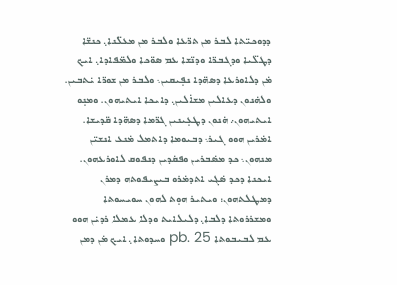ܕܕܘܟܝ̈ܬܐ ܠܒܪ ܡܢ ܬܪ̈ܥܐ ܘܠܒܪ ܡܢ ܡܥܠ̈ܢܐ܉ ܟܢܫ̈ܐ ܕܛܠ̈ܝܐ ܘܕܓܒܪ̈ܐ ܘܕܢ̈ܫܐ ܥܡ ܣܘ̈ܟܐ ܘܠܡ̈ܦܐܕܐ܉ ܐܝܟ ܡ̇ܢ ܕܠܐܘܪܥܐ ܕܣܗ̈ܕܐ ܢܦ̣ܝܩܝܢ܆ ܘܠܒܪ ܡܢ ܫܘܪ̈ܐ ܝ̇ܬܒܝܢ. ܘܠܗ̇ܢܘܢ ܕܥܐܠܝܢ ܡܫܐ̇ܠܝܢ܉ ܕܐܝܟܐ ܐܝܬܝܗܘܢ. ܘܡܢ̣ܘ ܐܝܬܝܗܘܢ܇ ܗ̇ܢܘܢ ܕܛܥ̣ܝܢܝܢ ܓܪ̈ܡܐ ܕܣܗ̈ܕܐ ܩ̈ܕܝܫܐ. ܐܡ̇ܪܝܢ ܗܘܘ ܓܝܪ܆ ܕܒܝܘܡܐ ܕܐܬܡܠ ܡ̇ܢܥ ܐܢܫܝ̈ܢ ܡܢܗܘܢ܆ ܟܕ ܡܣ̇ܒܪܝܢ ܘܦܩ̇ܕܝܢ ܕܢܦܘܩ ܠܐܘܪܥܗܘܢ. ܐܝܟܢܐ ܕܟܕ ܣ̇ܓܝ ܐܬܕܡ̇ܪܘ ܒܝܨܝܦܘܬܗ ܕܡܪܢ ܕܡܛܠܬܗܘܢ: ܘܝܬܝܪ ܗܘ̣ܬ ܠܗܘܢ ܚܘܝܚܘܬܐ ܘܡܫܪܪܘܬܐ ܕܠܒܐ܉ ܕܠܝܠܐܝܬ ܘܕܠܐ ܥܡܠܐ ܪܕܝ̇ܢ ܗܘܘ ܥܡ ܠܒܝܒܘܬܐ pb. 25 ܘܚܕܘܬܐ܉ ܐܝܟ ܡ̇ܢ ܕܡܢ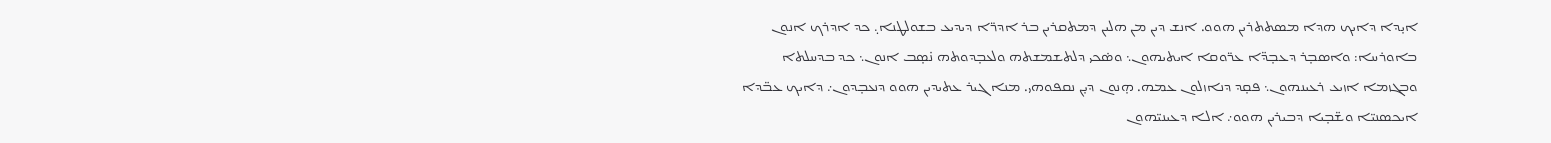ܐܝ̣ܕܐ ܕܐܝܟ ܗܕܐ ܡܣܬܬܪܝܢ ܗܘܘ. ܐܢܫ ܕܝܢ ܡܢ ܗܠܝܢ ܕܡܬܩܪܝܢ ܒܪ ܐܕܪ̈ܐ ܕܝܕܝܥ ܒܫܘܠܛܢܐ܉ ܟܕ ܐܕܪܟ ܐܢܘܢ ܒܐܘܪܚܐ: ܘܐܣܒ̣ܪ ܕܥܒ̣ܕ̈ܐ ܥܪ̈ܘܩܐ ܐܝܬܝܗܘܢ܆ ܘܣ̇ܟܝ ܕܠܬܫܡܫܬܗ ܘܠܥܒ̣ܕܘܬܗ ܢ̇ܣ̣ܒ ܐܢܘܢ܆ ܟܕ ܒܕܚܠܬܐ ܘܒܓܙܡܐ ܐܙܝܥ ܪܥܝܢܗܘܢ܆ ܦܩ̣ܕ ܕܢܐܙܠܘܢ ܥܡܗ. ܗ̣ܢܘܢ ܕܝ̣ܢ ܢܩܦܘܗܝ. ܡܢܐ ܓܝܪ ܥܬܝܕܝܢ ܗܘܘ ܕܢܥܒ̣ܕܘܢ܇ ܕܐܝܟ ܥܒ̈ܕܐ ܐܝܟܣܢܝ̈ܐ ܘܫ̈ܒ̣ܝܐ ܕܒܝܪܝܢ ܗܘܘ܇ ܐܠܐ ܕܥܝܢܝ̈ܗܘܢ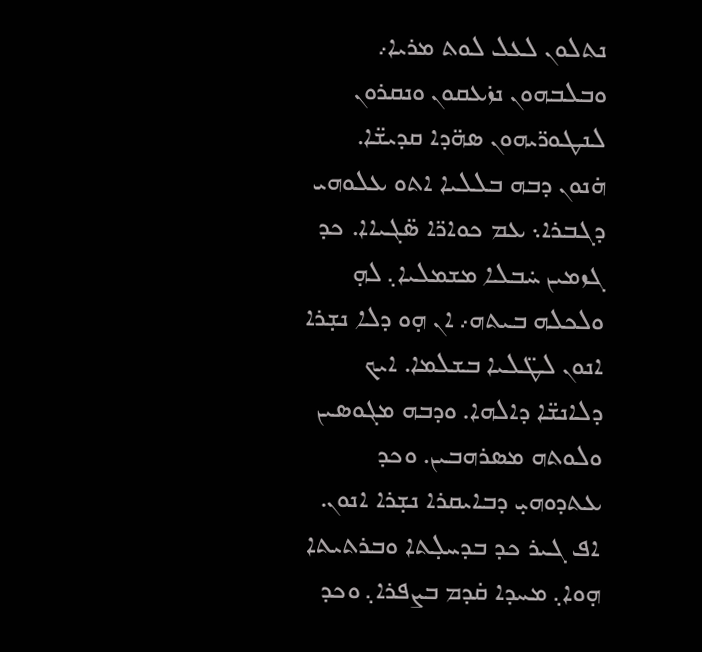ܢܬܠܘܢ ܠܥܠ ܠܘܬ ܡܪܝܐ܇ ܘܒܠܒܗܘܢ ܢܙ̇ܥܩܘܢ ܘܢܩܪܘܢ ܠܢܛܘܪ̈ܝܗܘܢ ܣܗ̈ܕܐ ܩܕܝܫ̈ܐ. ܗ̇ܢܘܢ ܕܒܗ ܒܠܠܝܐ ܐܬܘ ܥܠܘܗܝ ܕܓܒܪܐ܆ ܥܡ ܟܘܐܪ̈ܐ ܣ̈ܓܝܐܐ. ܟܕ ܓܙܡܝܢ ܚ̇ܒܠܐ ܡܫܡܠܝܐ܉ ܠܗ̣ ܘܠܟܠܗ ܒܝܬܗ܇ ܐܢ ܗ̣ܘ ܕܠܐ ܢܫ̣ܪܐ ܐܢܘܢ ܠܛ̈ܠܝܐ ܒܫܠܡܐ. ܐܝܟ ܕܠܐܢܫ̈ܐ ܕܐܠܗܐ. ܘܕܒܗ ܡܓܘܣܝܢ ܘܠܘܬܗ ܡܣܪܗܒܝܢ. ܘܟܕ ܥܬܕܘܗܝ̣ ܕܒܐܝܩܪܐ ܢܫ̣ܪܐ ܐܢܘܢ. ܐܦ ܓܝܪ ܟܕ ܒܕܚܠ̣ܬܐ ܘܒܪܬܝܬܐ ܗ̣ܘܐ܉ ܡܚܕܐ ܩ̇ܕܡ ܒܨܦܪܐ܉ ܘܟܕ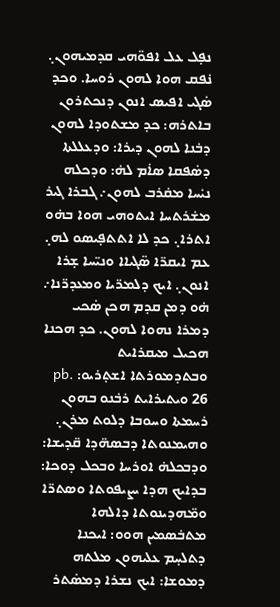ܢܦ̣ܠ ܥܠ ܐܦܘ̈ܗܝ ܩܕܡܝܗܘܢ܉ ܢ̇ܦܩ ܗܘܐ ܠܗܘܢ ܪܘܚܐ. ܘܟܕ ܣ̇ܓܝ ܐܦܝܣ ܐܢܘܢ ܕܢܟܬܪܘܢ ܒܐܬܪܗ: ܟܕ ܡܫܬܘܕܐ ܠܗܘܢ ܕܒ̇ܢܐ ܠܗܘܢ ܕܝܪܐ: ܘܕܥܠܠܬܐ ܕܣ̇ܦܩܐ ܣܐ̇ܡ ܠܗ̇: ܘܕܟܠܗ ܢܝ̇ܚܐ ܡܩ̇ܪܒ ܠܗܘܢ܇ ܓܒܪܐ ܓܝܪ ܡܫ̇ܪܬܚܐ ܐܝܬܘܗܝ ܗܘܐ ܒܗ̇ܘ ܐܬܪܐ܉ ܟܕ ܠܐ ܐܬܬܦ̣ܝܣܘ ܠܗ܉ ܥܡ ܐܝܩܪ̈ܐ ܣ̈ܓܝܐܐ ܘܢܝ̈ܚܐ ܫ̣ܪܐ ܐܢܘܢ܉ ܐܝܟ ܕܠܡܪ̈ܝܐ ܘܡܥܕܪ̈ܢܐ܇ ܗ̇ܘ ܕܡܢ ܩܕܡ ܗܟܢ ܣ̇ܟܝ ܕܡܪܐ ܢܗܘܐ ܠܗܘܢ. ܟܕ ܗܟܢܐ ܗܟܝܠ ܡܝܩܪܐܝܬ ܘܒܬܕܡܘܪܬܐ ܐܫܬ̣ܪܝܘ: pb. 26 ܘܝܬܝܪܐܝܬ ܪܒ̇ܢܘ ܒܗܘܢ ܪܚܡܬܐ ܘܚܘܒܐ ܕܠܘܬ ܡܪܢ܉ ܘܗܝܡܢܘܬܐ ܕܒܣܗ̈ܕܐ ܩ̈ܕܝܫܐ: ܘܕܒܟܠܗ̇ ܐܘܪܚܐ ܘܒܟܠ ܕܘܟܐ: ܒܕܐܝܟ ܗܕܐ ܝܨܝܦܘܬܐ ܘܣܬܪ̈ܐ ܘܡ̈ܗܕܝܢܘܬܐ ܕܐܠܗܐ ܡܬܒ̇ܣܡܝܢ ܗܘܘ: ܐܝܟܢܐ ܕܬܠܚ̣ܡ ܥܠܝܗܘܢ ܡܠܬܗ ܕܡܘܫܐ: ܐܝܟ ܢܫܪܐ ܕܡܣ̇ܬܪ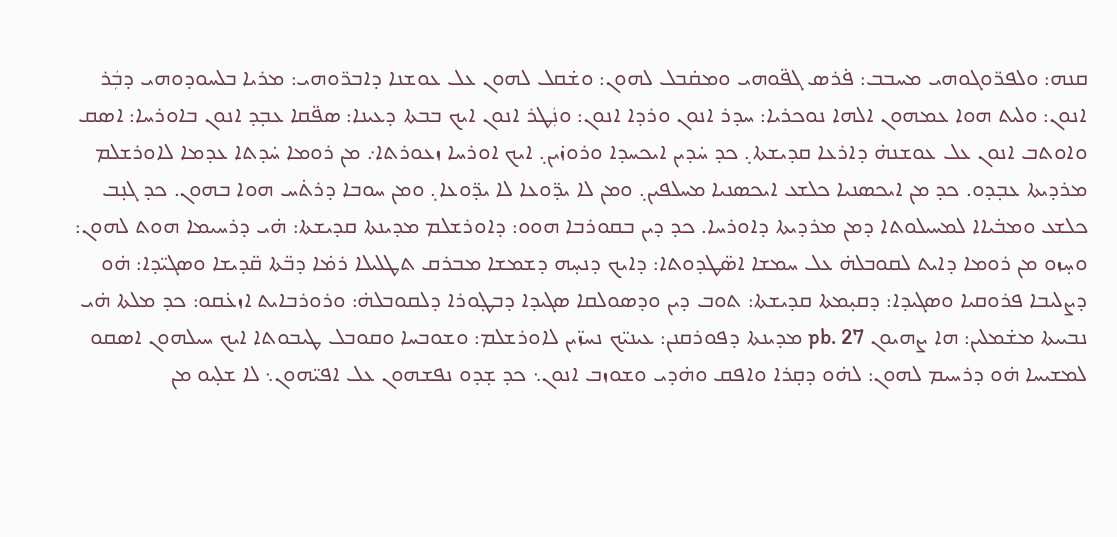ܩܢܗ: ܘܠܦܪ̈ܘܓܘܗܝ ܡܚܒܒ: ܦ̇ܪܣ ܓܦ̈ܘܗܝ ܘܡܩ̇ܒܠ ܠܗܘܢ: ܘܫ̇ܩܠ ܠܗܘܢ ܥܠ ܥܘܫܢܐ ܕܐܒܪ̈ܘܗܝ: ܡܪܝܐ ܒܠܚܘܕܘܗܝ ܕܒܲܪ ܐܢܘܢ: ܘܠܝܬ ܗܘܐ ܥܡܗܘܢ ܐܠܗܐ ܢܘܟܪܝܐ: ܚܕܪ ܐܢܘܢ ܘܪܕܐ ܐܢܘܢ: ܘܢܲܛܪ ܐܢܘܢ ܐܝܟ ܒܒܬܐ ܕܥܝܢܐ: ܣܦ̈ܩܐ ܥܒ̣ܕ ܐܢܘܢ ܒܐܘܪܚܐ: ܐܣܩ ܘܐܘܬܒ ܐܢܘܢ ܥܠ ܥܘܫܢܗ̇ ܕܐܪܥܐ ܩܕܝܫܬܐ܉ ܟܕ ܚ̇ܕܝܢ ܐܝܟܚܕܐ ܘܪܘܙ̇ܝܢ܉ ܐܝܟ ܐܘܪܚܐ ܙܥܘܪܬܐ܇ ܡܢ ܪܘܡܐ ܚ̇ܕܬܐ ܥܕܡܐ ܠܐܘܪܫܠܡ ܡܪܕܝܬܐ ܥܒ̣ܕܘ. ܟܕ ܡܢ ܐܝܟܣܢܝܐ ܟܠܫܥ ܐܝܟܣܢܝܐ ܡܚܠܦܝܢ܉ ܘܡܢ ܠܐ ܝܕ̈ܘܥܐ ܠܐ ܝܕ̈ܘܥܐ܉ ܘܡܢ ܚܘܒܐ ܕܪܬ̇ܚ ܗܘܐ ܒܗܘܢ. ܟܕ ܓܢ̣ܒ ܟܠܫܥ ܘܡܒ̇ܝܐܐ ܠܡܚܝܠܘܬܐ ܕܡܢ ܡܪܕܝܬܐ ܕܐܘܪܚܐ. ܟܕ ܕܝܢ ܒܩܘܪܒܐ ܗܘܘ: ܕܐܘܪܫܠܡ ܡܕܝܢܬܐ ܩܕܝܫܬܐ: ܗ̇ܝ ܕܪܚܝܡܐ ܗܘܬ ܠܗܘܢ: ܘܚ̣ܙܘ ܡܢ ܪܘܡܐ ܕܐܝܬ ܠܩܘܒܠܗ̇ ܥܠ ܚܡܫܐ ܐܣ̈ܛܕܘܬܐ: ܕܐܝܟ ܕܢܚ̣ܗ ܕܫܡܫܐ ܡܒܪܩ ܬܛܠܝܠܐ ܪܡ̇ܐ ܕܒ̈ܬܐ ܩ̈ܕܝܫܐ ܘܣܓܝ̈ܕܐ: ܗ̇ܘ ܕܨܠܝܒܐ ܦܪܘܩܝܐ ܘܣܓܝܕܐ: ܕܩܝ̣ܡܬܐ ܩܕܝܫܬܐ: ܬܘܒ ܕܝܢ ܘܕܣܘܠܩܐ ܣܓܝܕܐ ܕܒܛ̣ܘܪܐ ܕܠܩܘܒܠܗ̇: ܘܪܘܪܒܐܝܬ ܐܙܥ̇ܩܘ: ܟܕ ܡܠܬܐ ܗ̇ܝ ܢܒܝܝܬܐ ܡܫ̇ܡܠܝܢ: ܗܐ ܨܗܝܘܢ pb. 27 ܡܕܝܢܬܐ ܕܦܘܪܩܢܢ: ܥܝܢܝ̈ܟ ܢܚܙ̈ܝܢ ܠܐܘܪܫܠܡ: ܘܫܘܒܚܐ ܘܩܘܒܠ ܛܝܒܘܬܐ ܐܝܟ ܚܝܠܗܘܢ ܐܣܩܘ ܠܡܫܝܚܐ ܗ̇ܘ ܕܪܚܝܡ ܠܗܘܢ: ܠܗ̇ܘ ܕܩ̣ܪܐ ܘܐܦܩ ܘܗ̇ܕܝ ܘܫܘܙܒ ܐܢܘܢ܆ ܟܕ ܫ̣ܕܘ ܢܦܫܗܘܢ ܥܠ ܐܦܝ̈ܗܘܢ܆ ܠܐ ܫܠ̣ܝܘ ܡܢ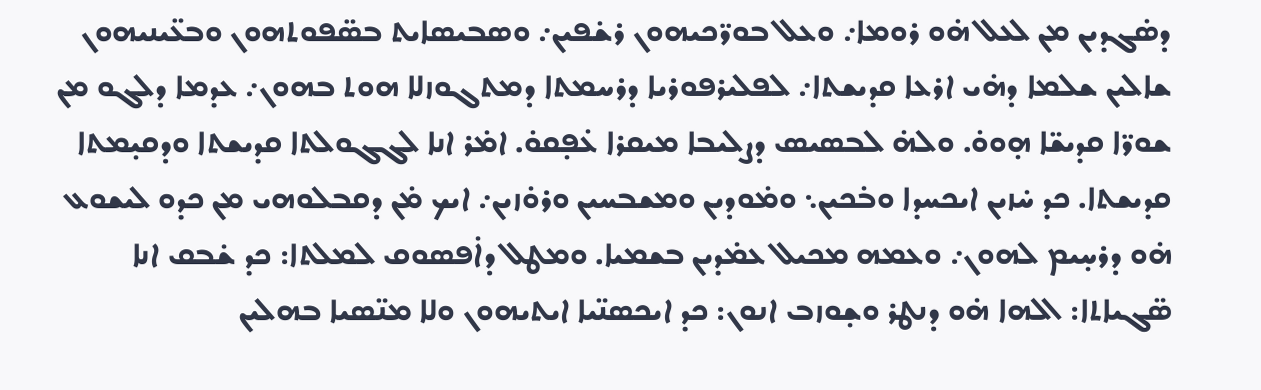ܕܣ̇ܓܕܝܢ ܡܢ ܠܥܠ ܗ̇ܘ ܪܘܡܐ܇ ܘܥܠ ܒܘܪ̈ܟܝܗܘܢ ܪܫ̇ܦܝܢ܇ ܘܣܒܝܣܐܝܬ ܒܣ̈ܦܘܬܗܘܢ ܘܒܥ̈ܝܢܝܗܘܢ ܫܐܠܝܢ ܫܠܡܐ ܕܗ̇ܝ ܐܪܥܐ ܩܕܝܫܬܐ܇ ܠܦܠܝܪܦܘܪܝܐ ܕܪܚܡܬܐ ܕܡܬܓܘܙܠܐ ܗܘܬ ܒܗܘܢ܇ ܥܕܡܐ ܕܠܓܘ ܡܢ ܫܘܪ̈ܐ ܩܕܝܫ̈ܐ ܗ̣ܘܘ̇. ܘܠܗ̇ ܠܒܣܝܣ ܕܨܠܝܒܐ ܡܝܩܪܐ ܥ̇ܦ̣ܩܘ̇. ܐܡ̇ܪ ܐܢܐ ܠܓܓܘܠܬܐ ܩܕܝܫܬܐ ܘܕܩܝ̣ܡܬܐ ܩܕܝܫܬܐ. ܟܕ ܚ̇ܙܝܢ ܐܝܟܚܕܐ ܘܒ̇ܟܝܢ܆ ܘܡ̇ܘܕܝܢ ܘܡܫܒܚܝܢ ܘܪܘ̇ܙܝܢ܇ ܐܝܟ ܡ̇ܢ ܕܩܒܠܘܗܝ ܡܢ ܟܕܘ ܠܝܫܘܥ ܗ̇ܘ ܕܪܚ̣ܝܡ ܠܗܘܢ܇ ܘܥܡܗ ܡܟܝܠ ܥܡ̇ܕܝܢ ܒܫܡܝܐ. ܘܡܛܠ ܕܐ̇ܦܣܘܩ ܠܡܠܬܐ: ܟܕ ܫ̇ܒܩ ܐܢܐ ܣ̈ܓܝܐܬܐ: ܐܠܗܐ ܗ̇ܘ ܕܢܛܪ ܘܫ̣ܘܙܒ ܐܢܘܢ: ܟܕ ܐܝܟܣܢ̈ܝܐ ܐܝܬܝܗܘܢ ܘܠܐ ܡܢ̈ܣܝܐ ܒܗܠܝܢ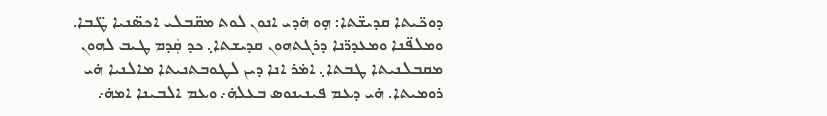ܕܘܟ̈ܝܬܐ ܩܕܝܫ̈ܬܐ: ܗ̣ܘ ܗ̇ܕܝ ܐܢܘܢ ܠܘܬ ܡܩ̈ܒܠܝ ܐܟܣ̈ܢܝܐ ܛ̈ܒܐ. ܘܡܠܦ̈ܢܐ ܘܡܥܕܪ̈ܢܐ ܕܪܓܬܗܘܢ ܩܕܝܫܬܐ܉ ܟܕ ܩܲܕܡ ܛܝܒ ܠܗܘܢ ܡܩܒܠܢܝܬܐ ܛܒܬܐ܉ ܐܡ̇ܪ ܐܢܐ ܕܝܢ ܠܛܘܒܬܢܝܬܐ ܡܐܠܢܝܐ ܗ̇ܝ ܪܘܡܝܬܐ. ܗ̇ܝ ܕܥܡ ܦܝܢܝܢܘܣ ܒܥܠܗ̇܇ ܘܥܡ ܐܠܒܝܢܐ ܐܡܗ̇܇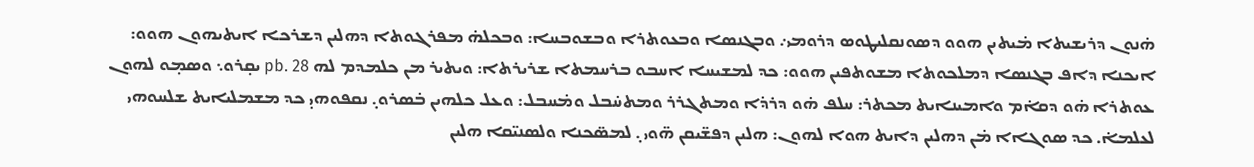ܗ̇ܢܘܢ ܕܪܝܫܝܬܐ ܡ̇ܝܬܝܢ ܗܘܘ ܕܣܘܢܩܠܝܛܘܣ ܕܪܘܡܝ܇ ܘܒܓܢܣܐ ܘܒܥܘܬܪܐ ܘܒܫܘܒܚܐ: ܘܒܟܠܗ̇ ܡܦܪܓܘܬܐ ܕܗܠܝܢ ܕܫܪܟܐ ܐܝܬܝܗܘܢ ܗܘܘ: ܐܝܟܢܐ ܕܐܦ ܒܓܢܣܐ ܕܡܠܟܘܬܐ ܡܫܘܬܦܝܢ ܗܘܘ: ܟܕ ܠܡܫܝܚܐ ܐܚܒܘ ܒܪܚܡܬܐ ܫܪܝܪܬܐ: ܘܝܬܝܪ ܡܢ ܟܠܡܕܡ ܠܗ pb. 28 ܝܩ̣ܪܘ܆ ܘܣܡ̣ܘ ܠܗܘܢ ܥܘܬܪܐ ܗ̇ܘ ܕܩܐ̇ܡ ܘܐܡܝܢܐܝܬ ܡܟܬܪ: ܚܠܦ ܗ̇ܘ ܕܪܕ̇ܐ ܘܡܬܓܪܪ ܘܡܬܚ̇ܒܠ ܘܡ̇ܚܒܠ: ܘܥܠ ܟܠܗܝܢ ܒ̇ܣܪܘ܉ ܢܩܦܘܗܝ̣ ܟܕ ܡܫܡܠܝܐܝܬ ܫܠܚܘܗܝ ܠܥܠܡܐ̇. ܟܕ ܣܘܓܐܐ ܡ̇ܢ ܕܗܠܝܢ ܕܐܝܬ ܗܘܐ ܠܗܘܢ: ܗܠܝܢ ܕܦܫ̈ܝܩܢ ܗ̈ܘܝ܉ ܠܡܣ̈ܟܢܐ ܘܠܣܢܝ̈ܩܐ ܗܠܝܢ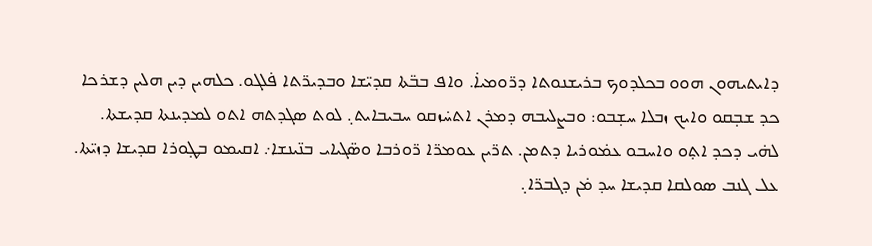ܕܐܝܬܝܗܘܢ ܗܘܘ ܒܟܠܕܘܟ ܒܪܝܫܢܘܬܐ ܕܪ̈ܘܡܝܐ̇. ܘܐܦ ܒܒ̈ܬܐ ܩܕܝ̈ܫܐ ܘܒܕܝܪ̈ܬܐ ܦ̇ܠܓܘ. ܟܠܗܝܢ ܕܝܢ ܗܠܝܢ ܕܫܪܟܐ ܟܕ ܫܒ̣ܩܘ ܘܐܝܟ ܙܒܠܐ ܚܫ̣ܒܘ: ܘܒܨܠܝܒܗ ܕܡܪܢ ܐܬܚ̇ܙܩܘ ܚܒܝܒܐܝܬ܉ ܠܘܬ ܣܓܕܬܗ ܐܬܘ ܠܡܕܝܢܬܐ ܩܕܝܫܬܐ. ܠܗ̇ܝ ܕܟܕ ܐܬ̣ܘ ܘܐܚܒܘ ܥܡ̇ܘܪܝܐ ܕܬܡܢ. ܬܪ̈ܝܢ ܥܘܡܪ̈ܐ ܪ̈ܘܪܒܐ ܘܣ̈ܓܝܐܝ ܒܢ̈ܝܢܫܐ܇ ܐܩܝܡܘ ܒܛ̣ܘܪܐ ܩܕܝܫܐ ܕܙܝ̈ܬܐ. ܥܠ ܓܢܒ ܣܘܠܩܐ ܩܕܝܫܐ ܚܕ ܡ̇ܢ ܕܓܒܪ̈ܐ܉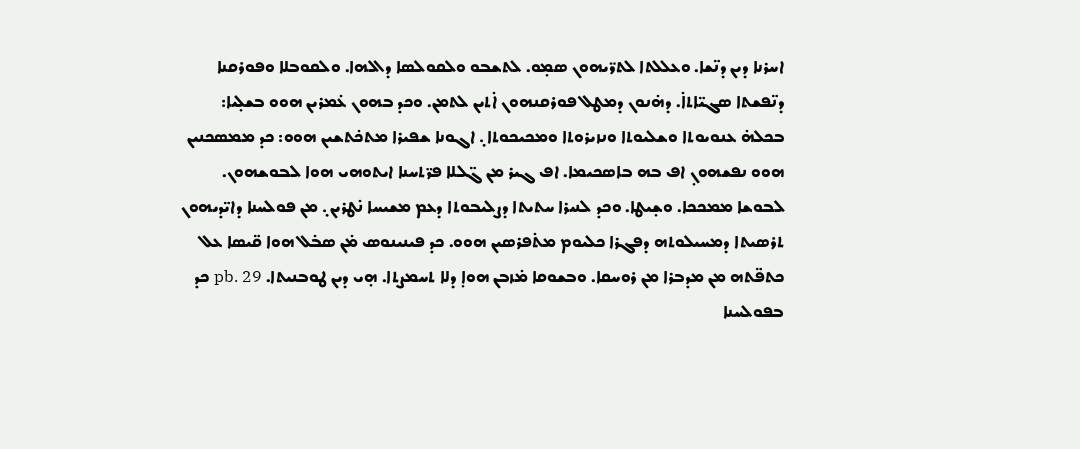ܐܚܪܢܐ ܕܝܢ ܕܢ̈ܫܐ. ܘܥܠܠܬܐ ܠܬܪ̈ܝܗܘܢ ܣܡ̣ܘ. ܠܬܫܒܘ ܘܠܩܘܠܣܐ ܕܐܠܗܐ. ܘܠܩܘܒܠܐ ܘܦܘܪܩܢܐ ܕܢ̈ܦܫܬܐ ܣܓܝ̈ܐܬܐ̇. ܕܗ̇ܢܘܢ ܕܡܛܠ ܦܘܪܩܢܗܘܢ ܐ̇ܬܝܢ ܠܬܡܢ. ܘܟܕ ܒܗܘܢ ܥ̇ܡܪܝܢ ܗܘܘ ܒܫܠ̣ܝܐ: ܒܟܠܗ̇ ܥܢܘܝܘܬܐ ܘܫܠܝܘܬܐ ܘܢܙܝܪܘܬܐ ܘܡܟܝܟܘܬܐ܉ ܐܓܘܢܐ ܫܦܝܪܐ ܡܬܟ̇ܬܫܝܢ ܗܘܘ: ܟܕ ܡܡܣܟܢܝܢ ܗܘܘ ܢܦܫܗܘܢ̣ ܐܦ ܒܗ ܒܐܣܟܝܡܐ. ܐܦ ܓܝܪ ܡܢ ܓ̈ܠܠܐ ܦܪ̈ܬܚܢܐ ܐܝܬܘܗܝ ܗܘܐ ܠܒܘܫܗܘܢ. ܠܒܘܫܐ ܡܡܟܟܐ. ܘܫ̣ܝܛܐ. ܘܟܕ ܠܢܝܪܐ ܚܬܝܬܐ ܕܨܠܝܒܘܬܐ ܕܥܡ ܡܫܝܚܐ ܢ̇ܛܪܝܢ܉ ܡܢ ܦܘܠܚܢܐ ܕܐܝ̈ܕܝܗܘܢ ܬܪܣܝܬܐ ܕܡܚܝܠܘܬܗ ܕܦܓܪܐ ܟܠܝܘܡ ܡܬ̇ܦܪܣܝܢ ܗܘܘ. ܟܕ ܦܝܢܝܢܘܣ ܡ̇ܢ ܣܒ̇ܠ ܗܘܐ ܩ̈ܝܣܐ ܥܠ ܟܬܦ̈ܬܗ ܡܢ ܡܕܒܪܐ ܡܢ ܪܘܚܩܐ. ܘܒܫܘܩܐ ܡ̇ܙܒܢ ܗܘܐ̣ ܕܠܐ ܬܚܡܨܬܐ. ܗ̣ܝ ܕܝܢ ܛܘܒܢܝܬܐ. pb. 29 ܟܕ ܒܦܘܠܚܢܐ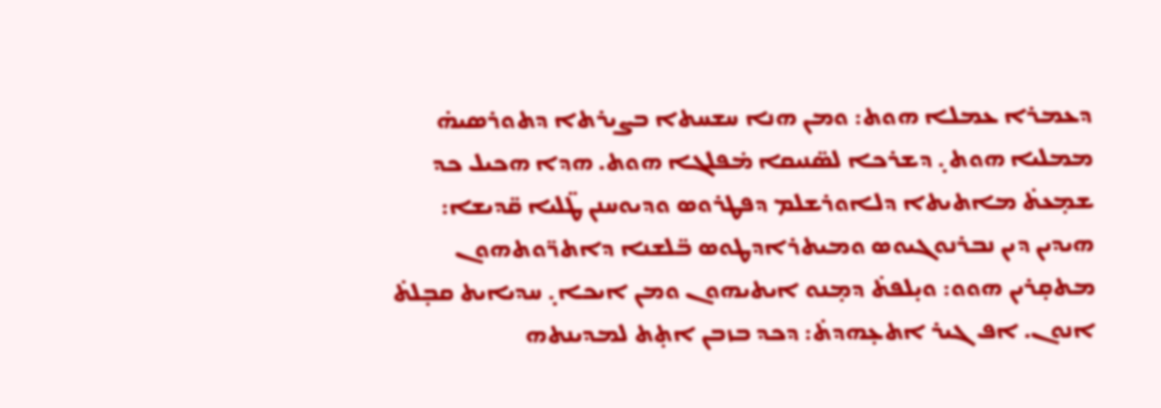ܕܥܡܪܐ ܥܡܠܐ ܗܘܬ: ܘܡܢ ܗܢܐ ܚܫܚܬܐ ܒܨܝܪܬܐ ܕܬܘܪܣܝܗ̇ ܡܡܠܝܐ ܗܘܬ܉ ܕܫܪܟܐ ܠܣ̈ܢܝܩܐ ܡ̇ܦܠܓܐ ܗܘܬ. ܗܕܐ ܗܟܝܠ ܟܕ ܫܡ̣ܥܬ̇ ܡܐܬܝܬܐ ܕܠܐܘܪܫܠܡ ܕܦܛܪܘܣ ܘܕܝܘܚܢܢ ܛ̈ܠܝܐ ܩ̈ܕܝܫܐ: ܗܝܕܝܢ ܕܝܢ ܢܒܪܢܘܓܝܘܣ ܘܡܝܬܪܐܕܛܘܣ ܒ̈ܠܫܢܐ ܕܐܬܪ̈ܘܬܗܘܢ ܡܬܩ̣ܪܝܢ ܗܘܘ: ܘܝ̣ܠܦܬ̇ ܕܡ̣ܢܘ ܐܝܬܝܗܘܢ ܘܡܢ ܐܝܟܐ܉ ܚܕܝܐܝܬ ܩܒ̣ܠܬ̇ ܐܢܘܢ. ܐܦ ܓܝܪ ܐܬܥ̣ܗܕܬ̇: ܕܟܕ ܒܙܒܢ ܐܬ̣ܬ ܠܡܕܝܢܬܗ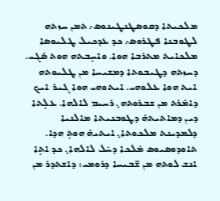ܡܠܟܝܬܐ ܕܩܘܣܛܢܛܝܢܘܣ܇ ܬܡܢ ܚܙܬܗ ܠܛܘܒܢܐ ܦܛܪܘܣ܇ ܟܕ ܥܕܟܝܠ ܛܠܝܘܣܐ ܡܠܟܐܝܬ ܡܬܪܒܐ ܗܘܐ. ܘܐܚ̣ܒܬܗ ܗܘܬ ܣ̇ܓܝ. ܕܚܙܬܗ ܕܛܝܒܘܬܐ ܕܡܫܝܚܐ ܡܢ ܛܠܝܘܬܗ ܐܝܬ ܗܘܐ ܥܠܘܗܝ. ܐܝܬܘܗܝ ܗܘܐ ܓܝܪ ܐܝܟ ܕܐܡ̇ܪܬ ܡܢ ܫܒܪܘܬܗ܉ ܪܚܝܡ ܠܐܠܗܐ. ܥܠ̣ܬܐ ܕܝܢ ܕܡܐܬܝܬܗ̇ ܕܛܘܒܢܝܬܐ ܡܐܠܢܝܐ ܕܠܡܕܝܢܬ ܡܠܟܘܬܐ܉ ܐܝܬܝܗ̇ ܗܘܬ̣ ܗܕܐ. ܬܐܘܕܘܣܝܘܣ ܡ̇ܠܟܐ ܕܚ̇ܠ ܠܐܠܗܐ܉ ܟܕ ܐܬ̣ܐ ܐܢܫ ܠܘܬܗ ܡܢ ܫ̈ܒܝܚܐ ܕܪܘܡܝ: ܕܐܫܬܕܪ ܡܢ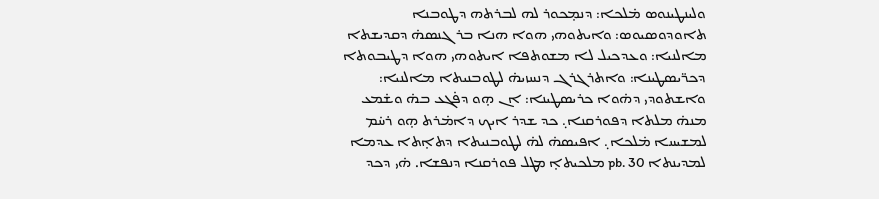ܘܠܝܢܛܝܢܘܣ ܡ̇ܠܟܐ: ܕܢܡ̣ܟܘܪ ܠܗ ܠܒܪܬܗ ܕܛܘܒܢܐ ܬܐܘܕܘܣܝܘܣ: ܘܐܝܬܘܗܝ ܗܘܐ ܗܢܐ ܒܪ ܓܢܣܗ̇ ܕܩܕܝܫܬܐ ܡܐܠܢܝܐ: ܘܥܕܟܝܠ ܠܐ ܡܫܘܬܦܐ ܐܝܬܘܗܝ ܗܘܐ ܕܛܝܒܘܬܐ ܕܟܪ̈ܝܣܛܝܢܐ: ܘܐܬܪܓܪܓ ܕܢܚܙܝܗ̇ ܠܛܘܒܢܝܬܐ ܡܐܠܢܝܐ: ܘܐܫܬܘܕܝ ܕܗ̇ܘܐ ܟܪܝܣܛܝܢܐ: ܐܢ ܗ̣ܘ ܕܦ̇ܓܥ ܒܗ̇ ܘܫ̇ܡܥ ܡܢܗ̇ ܡܠܬܐ ܕܦܘܪܩܢܐ܉ ܟܕ ܫܕܪ ܐܝܟ ܕܐܡ̇ܪܬ ܗ̣ܘ ܪܚ̇ܡ ܠܡܫܝܚܐ ܡ̇ܠܟܐ܉ ܐܦܝܣܗ̇ ܠܗ̇ ܠܛܘܒܢܝܬܐ ܕܬܐ̣ܬܐ ܥܕܡܐ ܠܡܕܝܢܬܐ pb. 30 ܡܠܟܝܬܐ̣ ܡܛܠ ܦܘܪܩܢܐ ܕܢܦܫܐ. ܗ̇ܝ ܕܟܕ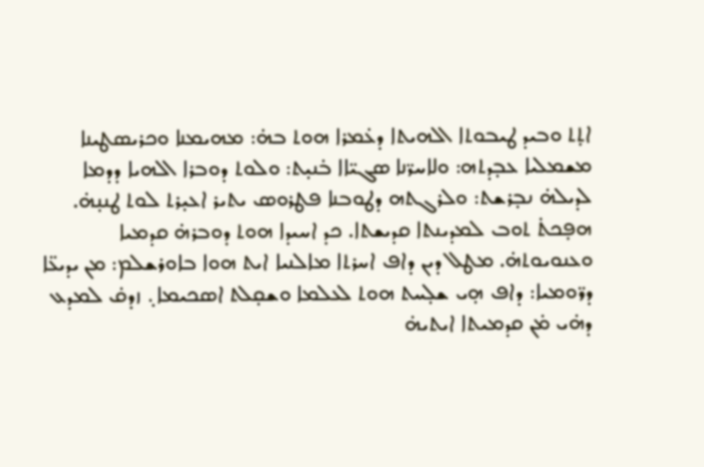ܐܬ̣ܬ ܘܒܝܕ ܛܝܒܘܬܐ ܐܠܗܝܬܐ ܕܥ̇ܡܪܐ ܗܘܬ ܒܗ̇: ܡܗܝܡܢܐ ܘܟܪܝܣܛܝܢܐ ܡܫܡܠܝܐ ܥܒ̣ܕܬܗ: ܘܠܐܚܪ̈ܢܐ ܣܓܝ̈ܐܐ ܒ̇ܢܝ̣ܬ: ܘܠܘܬ ܕܘܒܪܐ ܐܠܗܝܐ ܕܕܡܐ ܠܕܝܠܗ̇ ܢܒ̣ܪܫܬ: ܘܠܪܓܬܗ ܕܛܘܒܢܐ ܦܛܪܘܣ ܝܬܝܪ ܐܥܝ̣ܪܬ ܠܘܬ ܛܢܢ̣ܗ̇. ܗܦ̣ܟܬ̇ ܬܘܒ ܠܡܕܝܢܬܐ ܩܕܝܫܬܐ. ܟܕ ܐܚܝܕܐ ܗܘܬ ܕܘܒܪܗ̇ ܩܕܡܝܐ ܘܥܢܘܝܘܬܗ̇. ܡܛܠ ܕܝܢ ܕܐܦ ܐܚܪܬܐ ܡܐܠܢܝܐ ܐܝܬ ܗܘܐ ܒܐܘܪܫܠܡ: ܡܢ ܝܕܝܥ̈ܐ ܕܪ̈ܘܡܝܐ: ܕܐܦ ܗ̣ܝ ܫܠ̣ܚܬ ܗܘܬ ܠܥܠܡܐ ܘܫܩ̣ܠܬ ܐܣܟܝܡܐ܉ ܙܕܩ̇ ܠܡܕܥ ܕܗ̇ܝ ܡ̇ܢ ܩܕܡܝܬܐ ܐܝܬܝܗ̇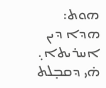ܗܘܬ: ܗܕܐ ܕܝܢ ܐܚܪܝܬܐ܉ ܗ̇ܝ ܕܩܒ̣ܠܬ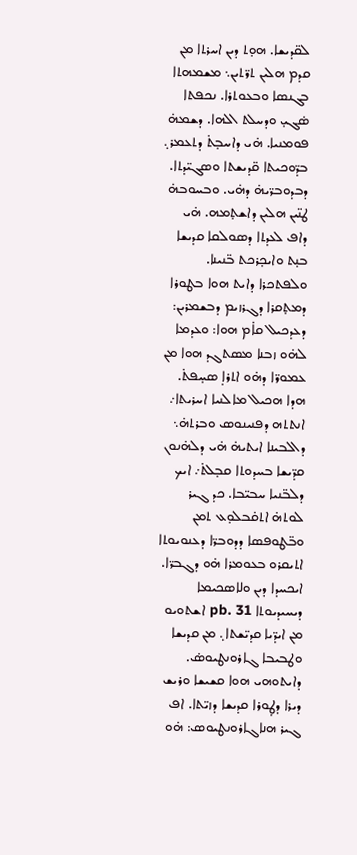ܠܩ̈ܕܝܫܐ. ܗܘ̣ܬ ܕܝܢ ܐܚܪܬܐ ܡܢ ܩܕܡ ܗܠܝܢ ܬܪ̈ܬܝܢ܆ ܡܫܡܗܬܐ ܒܓܢܣܐ ܘܒܥܘܬܪܐ. ܢܟܦܬܐ ܣ̇ܓܝ̣ ܘܕܚܠܬ ܐܠܗܐ. ܕܫܡܗ̇ ܦܘܡܢܝܐ. ܗ̇ܝ ܕܐܚܒ̣ܬ̇ ܕܬܥܡܪ܉ ܒܕ̈ܘܟܝܬܐ ܩ̈ܕܝܫܬܐ ܘܣܓܝ̈ܕܬܐ. ܕܒܕܘܒܪ̈ܝܗ̇ ܕܗ̇ܝ. ܘܒܚܘܒܗ̇ ܛܢ̈ܝܢ ܗܠܝܢ ܕܐܫܬ̣ܡܗ. ܗ̇ܝ ܕܐܦ ܠܥܕܬܐ ܕܣܘܠܩܐ ܩܕܝܫܐ ܒܢ̣ܬ ܘܐܝܟ̣ܪܟܬ ܒ̈ܢܝܢܐ. ܘܠܦܬܟܪܐ ܕܐܝܬ ܗܘܐ ܒܛܘܪܐ ܕܡܬ̣ܩܪܐ ܕܓܪܙܝܡ ܕܒܫܡܪܝܢ: ܕܥܕܟܝܠ ܩܐ̇ܡ ܗܘܐ: ܘܥܕܡܐ ܠܗ̇ܘ ܙܒܢܐ ܡܣܬܓܕ ܗܘܐ ܡܢ ܥܡܘܪ̈ܐ ܕܗ̇ܘ ܐܬܪܐ̣ ܣܚ̣ܦܬ̇. ܗܕܐ ܗܟܝܠ ܡܐܠܢܝܐ ܐܚܪܝܬܐ܇ ܐܢܬܬܗ ܕܦܢܝܢܘܣ ܘܒܪܬܗ̇܆ ܕܐܠܒܝܢܐ ܐܝܬܝܗ̇ ܗ̇ܝ ܕܠܗ̇ܢܘܢ ܩܕ̈ܝܫܐ ܒܚܕܘܬܐ ܩܒ̣ܠܬ̇܇ ܐܝܟ ܕܠܒ̈ܢܝܐ ܚܒܝ̈ܒܐ. ܟܕ ܓܝܪ ܠܘܬܗ̇ ܐܬܩ̇ܒܠܘ̣ܥ ܬܡܢ ܘܒ̈ܛܘܦܣܐ ܕܕܘܒܪ̈ܐ ܕܥܢܘܝܘܬܐ ܐܬܝܩܪܘ ܒܥܘܡܪܐ ܗ̇ܘ ܕܓܒܪ̈ܐ. ܐܝܟܚܕܐ ܕܝܢ ܘܠܐܣܟܝܡܐ ܕܝܚܝܕܝܘܬܐ pb. 31 ܐܫܬܘܝܘ ܡܢ ܐܝܕ̈ܝܐ ܩܕܝ̈ܫܬܐ܉ ܡܢ ܩܕܝܫܐ ܘܛܒܝܒܐ ܓܐܪܘܢܛܝܘܣ̇. ܕܐܝܬܘܗܝ ܗܘܐ ܩܫܝܫܐ ܘܪܝܫ ܕܝܪܐ ܕܛ̣ܘܪܐ ܩܕܝܫܐ ܕܙܝ̈ܬܐ. ܐܦ ܓܝܪ ܗܢܐܓܐܪܘܢܛܝܘܣ: ܗ̇ܘ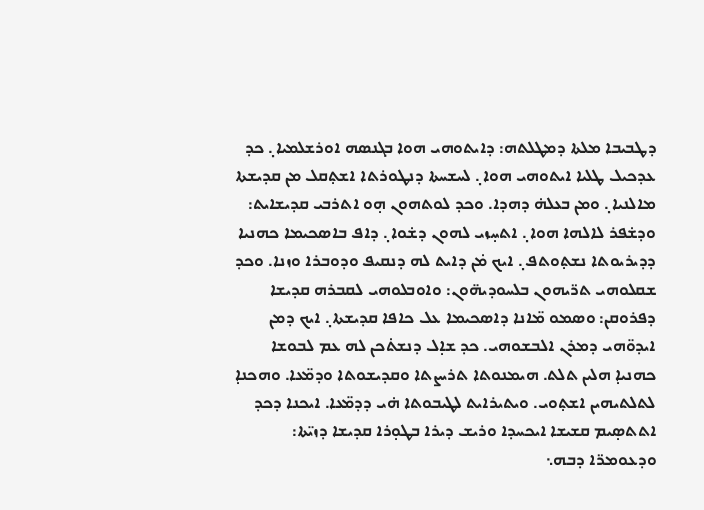ܕܛܒܝܒܐ ܡܠܬܐ ܕܡܛܠܬܗ: ܕܐܝܬܘܗܝ ܗܘܐ ܒܓܢܣܗ ܐܘܪܫܠܡܝܐ܉ ܟܕ ܥܕܟܝܠ ܛܠܝܐ ܐܝܬܘܗܝ ܗܘܐ܉ ܠܚܫܚܬܐ ܕܢܛܘܪܬܐ ܐܫܬ̣ܩܠ ܡܢ ܩܕܝܫܬܐ ܡܐܠܢܝܐ܉ ܘܡܢ ܒܥܠܗ̇ ܕܗܕܐ. ܘܟܕ ܠܘܬܗܘܢ ܗ̣ܘ ܐܬܪܒܝ ܩܕܝܫܐܝܬ: ܘܕܫ̇ܦܪ ܠܐܠܗܐ ܗܘܐ܉ ܐܬܚ̣ܙܝ ܠܗܘܢ ܕܫ̇ܘܐ܉ ܕܐܦ ܒܐܣܟܝܡܐ ܟܗܢܝܐ ܕܕܝܪܝܘܬܐ ܢܫܬ̣ܘܬܦ܉ ܐܝܟ ܡ̇ܢ ܕܐܝܬ ܠܗ ܕܢܩܝܦ ܘܕܘܒܪܐ ܘܙܢܐ. ܘܟܕ ܫܩܠܘܗܝ ܬܪ̈ܝܗܘܢ ܒܠܚܘܕܝܗ̈ܘܢ: ܘܐܘܒܠܘܗܝ ܠܩܒܪܗ ܩܕܝܫܐ ܕܦܪܘܩܢ: ܘܣܡܘ ܡ̈ܐܢܐ ܕܐܣܟܝܡܐ ܥܠ ܟܐܦܐ ܩܕܝܫܬܐ܉ ܐܝܟ ܕܡܢ ܐܝܕܘ̈ܗܝ ܕܡܪܢ ܐܠܒܫܘܗܝ. ܟܕ ܫܐ̣ܠ ܕܢܫܬ̇ܟܢ ܠܗ ܥܡ ܠܒܘܫܐ ܟܗܢܝܐ̣ ܗܠܝܢ ܬܠܬ. ܗܝܡܢܘܬܐ ܬܪܝܨܬܐ ܘܩܕܝܫܘܬܐ ܘܕܡ̈ܥܐ. ܘܗܟܢܐ̣ ܠܬܠܬܝܗܝܢ ܐܫܬ̣ܘܝ. ܘܝܬܝܪܐܝܬ ܠܛܝܒܘܬܐ ܗ̇ܝ ܕܕܡ̈ܥܐ. ܐܝܟܢܐ ܕܟܕ ܐܬܬܣ̣ܝܡ ܩܫܝܫܐ ܐܝܟܚܕܐ ܘܪܝܫ ܕܝܪܐ ܒܛܘ̣ܪܐ ܩܕܝܫܐ ܕܙܝ̈ܬܐ: ܘܕܥܘܡܪ̈ܐ ܕܒܗ܆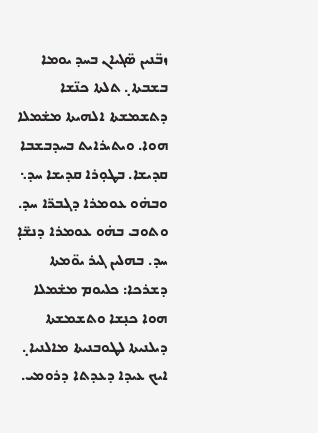ܙܒ̈ܢܝܢ ܣ̈ܓܝܐܢ ܒܚܕ ܝܘܡܐ ܒܫܒܬܐ܉ ܬܠܬܐ ܟܢ̈ܫܐ ܕܬܫܡܫܬܐ ܐܠܗܝܬܐ ܡܫ̇ܡܠܐ ܗܘܐ. ܘܝܬܝܪܐܝܬ ܒܚܕܒܫܒܐ ܩܕܝܫܐ. ܒܛܘ̣ܪܐ ܩܕܝܫܐ ܚܕ܆ ܘܒܗ̇ܘ ܥܘܡܪܐ ܕܓܒܪ̈ܐ ܚܕ. ܘܬܘܒ ܒܗ̇ܘ ܥܘܡܪܐ ܕܢܫ̈ܐ̣ ܚܕ. ܒܗܠܝܢ ܓܝܪ ܝܘ̈ܡܬܐ ܕܫܪܟܐ: ܟܠܝܘܡ ܡܫ̇ܡܠܐ ܗܘܐ ܟܢ̣ܫܐ ܘܬܫܡܫܬܐ ܕܝܠܢܝܬܐ ܠܛܘܒܢܝܬܐ ܡܐܠܢܝܐ܉ ܐܝܟ ܥܝܕܐ ܕܥܕܬܐ ܕܪܘܡܝ.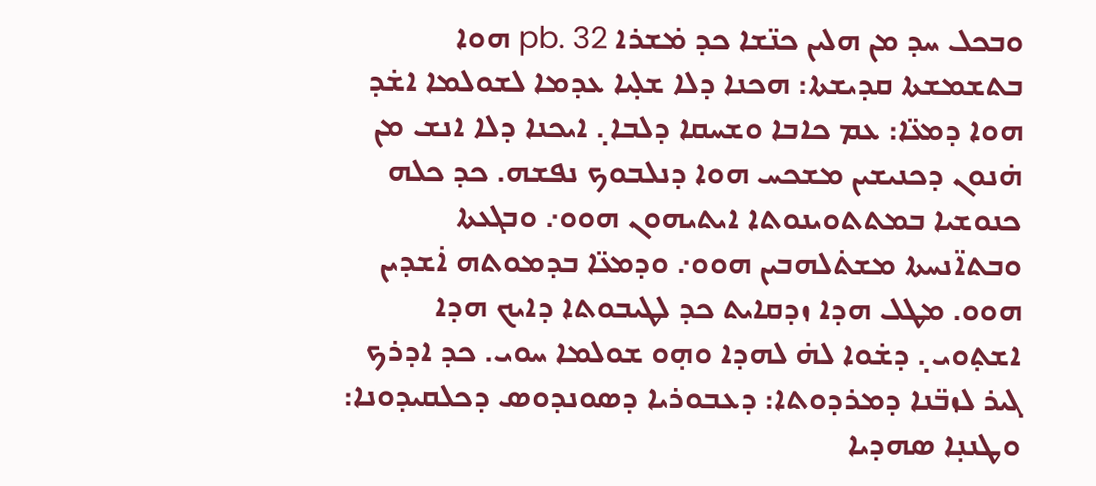ܘܒܟܠ ܚܕ ܡܢ ܗܠܝܢ ܟܢ̈ܫܐ ܟܕ ܡ̇ܫܪܐ pb. 32 ܗܘܐ ܒܬܫܡܫܬܐ ܩܕܝܫܬܐ: ܗܟܢܐ ܕܠܐ ܫܠ̣ܝܐ ܥܕܡܐ ܠܫܘܠܡܐ ܐܫ̇ܕ ܗܘܐ ܕܡܥ̈ܐ: ܥܡ ܟܐܒܐ ܘܫܚܩܐ ܕܠܒܐ܉ ܐܝܟܢܐ ܕܠܐ ܐܢܫ ܡܢ ܗ̇ܢܘܢ ܕܟܢܝܫܝܢ ܡܫܟܚ ܗܘܐ ܕܢܠܒܘܟ ܢܦܫܗ. ܟܕ ܟܠܗ ܟܢܘܫܝܐ ܒܡܬܬܘܝܢܘܬܐ ܐܝܬܝܗܘܢ ܗܘܘ܇ ܘܒܓܥܬܐ ܘܒܬܐ̈ܢܚܬܐ ܡܫܬ̇ܠܗܒܝܢ ܗܘܘ܇ ܘܕܡܥ̈ܐ ܒܕܡܘܬܗ ܐ̇ܫܕܝܢ ܗܘܘ. ܡܛܠ ܗܕܐ ܙܕܩܐܝܬ ܟܕ ܠܛܝܒܘܬܐ ܕܐܝܟ ܗܕܐ ܐܫܬ̣ܘܝ܉ ܕܫ̇ܘܐ ܠܗ̇ ܠܗܕܐ ܘܗ̣ܘ ܫܘܠܡܐ ܚܘܝ. ܟܕ ܐܕܪܟ ܓܝܪ ܠܙܒ̈ܢܐ ܕܡܪܕܘܬܐ: ܕܥܒܘܪܝܐ ܕܣܘܢܕܘܣ ܕܟܠܩܝܕܘܢܐ: ܘܛܢܢ̣ܐ ܣܗܕܝܐ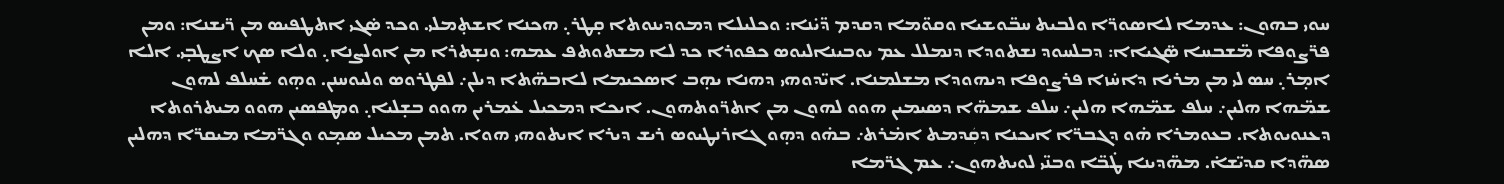ܚܘܝ ܒܗܘܢ: ܥܕܡܐ ܠܐܣܘܪ̈ܐ ܘܠܒܝܬ ܚܒ̈ܘܫܝܐ ܘܩܘ̈ܡܐ ܕܩܕܡ ܕ̈ܝ̇ܢܐ: ܘܟܠܝܠܐ ܕܡܘܕܝܢܘܬܐ ܩ̣ܛܪ܉ ܗܟܢܐ ܐܫܬ̣ܡܠܝ. ܘܟܕ ܣ̇ܓܝ ܐܬܛܦܝܣ ܡܢ ܪ̈ܝܫܢܐ: ܘܡܢ ܦܪ̈ܨܘܦܐ ܡ̈ܫܒܚܐ ܣ̈ܓܝܐܐ: ܕܒܠܚܘܕ ܢܫܬܘܕܐ ܕܢܡܠܠ ܥܡ ܝܘܒܝܢܐܠܝܘܣ ܟܦܘܪܐ ܟܕ ܠܐ ܡܫܬܘܬܦ ܥܡܗ: ܘܢܫ̣ܬܪܐ ܡܢ ܐܘܠܨܢܐ܉ ܘܠܐ ܣܟ ܐܨܛܒ̣ܝ. ܐܠܐ ܐܡ̣ܪ܉ ܚܣ ܠܝ ܡܢ ܡܪܝܐ ܕܐܚ̇ܙܐ ܦܪܨܘܦܐ ܕܝܗܘܕܐ ܡܫܠܡܢܐ. ܐܝ̈ܕܘܗܝ ܕܗܢܐ ܝܗ̣ܒ ܐܣܟܝܡܐ ܠܐܒܗ̈ܬܐ ܕܝܠܢ܇ ܠܦܛܪܘܣ ܘܠܝܘܚܢܢ. ܘܗ̣ܘ ܫ̇ܚܠܦ ܠܗܘܢ ܫܡ̈ܗܐ ܗܠܝܢ܇ ܚܠܦ ܫܡ̈ܗܐ ܗܠܝܢ܇ ܚܠܦ ܫܡܗ̈ܐ ܕܣܝܡܝܢ ܗܘܘ ܠܗܘܢ ܡܢ ܐܬܪ̈ܘܬܗܘܢ. ܐܝܟܐ ܕܡܟܝܠ ܥ̇ܡܪܝܢ ܗܘܘ ܒܫ̣ܠܝܐ܉ ܘܡܛܦܣܝܢ ܗܘܘ ܡܝܬܪܘܬܐ ܕܥܢܘܝܘܬܐ. ܒܥܘܡܪܐ ܗ̇ܘ ܕܓܒܪ̈ܐ ܐܝܟܢܐ ܕܩܲܕܡܬ ܐܡ̇ܪܬ܇ ܒܗ̇ܘ ܕܗ̣ܘ ܓܐܪܢܛܝܘܣ ܪܝܫ ܕܝܪܐ ܐܝܬܘܗܝ ܗܘܐ. ܬܡܢ ܡܟܝܠ ܣܡ̣ܘ ܘܓܪ̈ܡܐ ܡܝܩܪ̈ܐ ܕܗܠܝܢ ܣܗ̈ܕܐ ܩܕܝ̈ܫܐ̇. ܡܗ̈ܕܝܢܐ ܛ̇ܒ̈ܐ ܘܒܢ̈ܝ ܠܘܝܬܗܘܢ܇ ܥܡ ܓܪ̈ܡܐ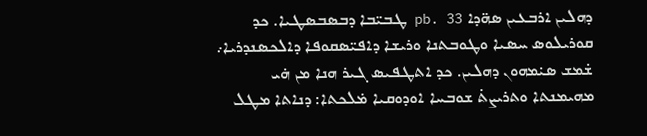ܕܗܠܝܢ ܐܪܒܥܝܢ ܣܗ̈ܕܐ pb. 33 ܛܒܝ̈ܒܐ ܕܒܣܒܣܛܝܐ. ܟܕ ܩܘܪܝܠܘܣ ܚܣܝܐ ܘܛܘܒܬܢܐ ܘܪܝܫܐ ܕܐܦܝ̈ܣܩܘܦܐ ܕܐܠܟܣܢܕܪܝܐ܇ ܫ̇ܡܫ ܣܝ̇ܡܗܘܢ ܕܗܠܝܢ. ܟܕ ܐܬܛܦܝܣ ܓܝܪ ܗܢܐ ܡܢ ܗ̇ܝ ܡܗܝܡܢܬܐ ܘܬܪܝܨܬ̇ ܫܘܒܚܐ ܐܘܕܘܩܝܐ ܡ̇ܠܟܬܐ: ܕܢܐܬܐ ܡܛܠ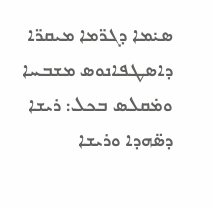ܣܝ̇ܡܐ ܕܓܪ̈ܡܐ ܡܝܩܪ̈ܐ ܕܐܣܛܦܐܢܘܣ ܡܫܒܚܐ ܘܡ̇ܩܠܣ ܒܟܠ: ܪܝܫܐ ܕܣ̈ܗܕܐ ܘܪܝܫܐ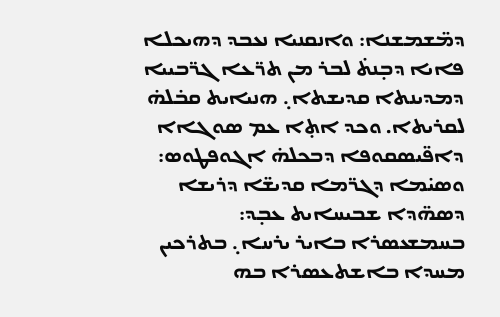ܕܡ̈ܫܡܫܢܐ: ܘܐܢܩܢܝܐ ܢܥܒܕ ܕܗܝܟܠܐ ܦܐܝܐ ܕܒ̣ܢܬ̇ ܠܒܪ ܡܢ ܬܪ̈ܥܐ ܓܪ̈ܒܝܝܐ ܕܡܕܝܢܬܐ ܩܕܝܫܬܐ܉ ܗܢܝܐܝܬ ܩܒ̇ܠܗ̇ ܠܩܪܝܬܐ. ܘܟܕ ܐܬ̣ܐ ܥܡ ܣܘܓܐܐ ܕܐܦ̈ܝܣܩܘܦܐ ܕܒܟܠܗ̇ ܐܓܘܦܛܘܣ: ܘܣܝ̇ܡܐ ܕܓܪ̈ܡܐ ܩܕܝܫ̈ܐ ܕܪܝܫܐ ܕܣܗ̈ܕܐ ܫܒܝܚܐܝܬ ܥܒ̣ܕ: ܒܚܡܫܥܣܪܐ ܒܐܝܪ ܝܪܚܐ܉ ܒܬܪܟܝܢ ܡܚܕܐ ܒܐܫܬܥܣܪܐ ܒܗ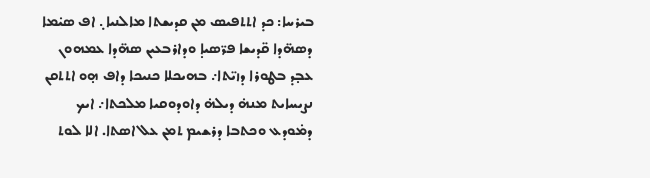ܒܝܪܚܐ: ܟܕ ܐܬܬܦܝܣ ܡܢ ܩܕܝܫܬܐ ܡܐܠܢܝܐ܉ ܐܦ ܣܝ̇ܡܐ ܕܣܗ̈ܕܐ ܩ̈ܕܝܫܐ ܦܪ̈ܣܝܐ̣ ܘܕܐܪܒܥܝܢ ܣܗ̈ܕܐ ܥܡܗܘܢ ܥܒ̣ܕ ܒܛܘܪܐ ܕܙܝ̈ܬܐ܇ ܒܗܝܟܠܐ ܟܢܝܟܐ ܕܐܦ ܗ̣ܘ ܐܬܬܩܢ ܢܨܝܚܐܝܬ ܡܢܗ̇ ܕܝܠܗ̇ ܕܐܘܕܘܩܝܐ ܡܠܟܬܐ܇ ܐܝܟ ܕܡ̇ܘܕܥ ܘܟܬܒܐ ܕܪܫܝܡ ܬܡܢ ܥܠ ܐܣܬܐ. ܐܠܐ ܠܘܬ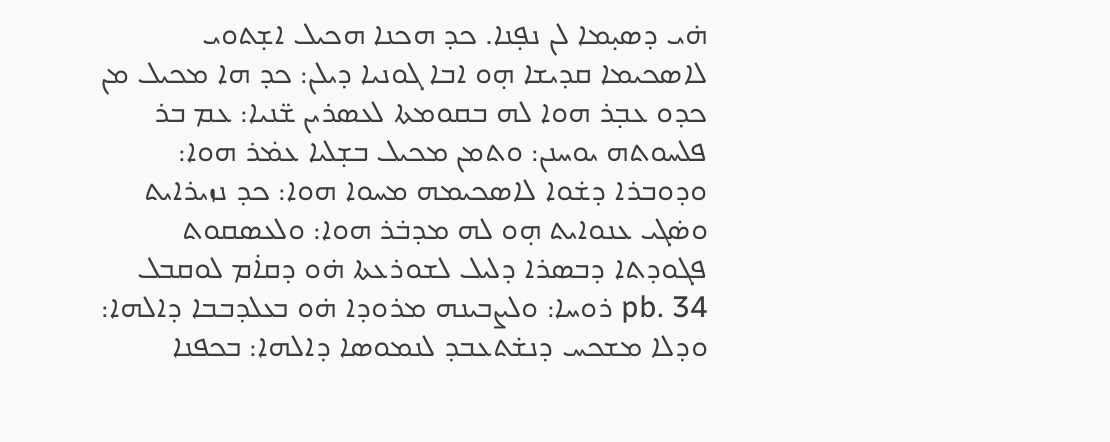ܗ̇ܝ ܕܣܝ̣ܡܐ ܠܢ ܢܦ̣ܢܐ. ܟܕ ܗܟܢܐ ܗܟܝܠ ܐܫ̣ܬܘܝ ܠܐܣܟܝܡܐ ܩܕܝܫܐ ܗ̣ܘ ܐܒܐ ܓܘܢܝܐ ܕܝܠܢ: ܟܕ ܗܐ ܡܟܝܠ ܡܢ ܟܕܘ ܥܒ̣ܪ ܗܘܐ ܠܗ ܒܩܘܡܬܐ ܠܥܣܪܝܢ ܫ̈ܢܝܐ: ܥܡ ܒܪ ܦܠܚܘܬܗ ܝܘܚܢܢ: ܘܬܡܢ ܡܟܝܠ ܒܫ̣ܠܝܐ ܥܡ̇ܪ ܗܘܐ: ܘܕܘܒܪܐ ܕܫ̇ܘܐ ܠܐܣܟܝܡܗ ܡܚܘܐ ܗܘܐ: ܟܕ ܢܙܝܪܐܝܬ ܘܣ̇ܓܝ ܥܢܘܐܝܬ ܗ̣ܘ ܠܗ ܡܕܒ̇ܪ ܗܘܐ: ܘܠܥܣܩܘܬ ܦܓܘܕܬܐ ܕܒܣܪܐ ܕܠܝܠ ܠܫܘܪܥܬܐ ܗ̇ܘ ܕܩܐ̇ܡ ܠܘܩܒܠ pb. 34 ܪܘܚܐ: ܘܠܨܒܝܢܗ ܡܪܘܕܐ ܗ̇ܘ ܒܥܠܕܒܒܐ ܕܐܠܗܐ: ܘܕܠܐ ܡܫܟܚ ܕܢܫ̇ܬܥܒܕ ܠܢܡܘܣܐ ܕܐܠܗܐ: ܒܟܦܢܐ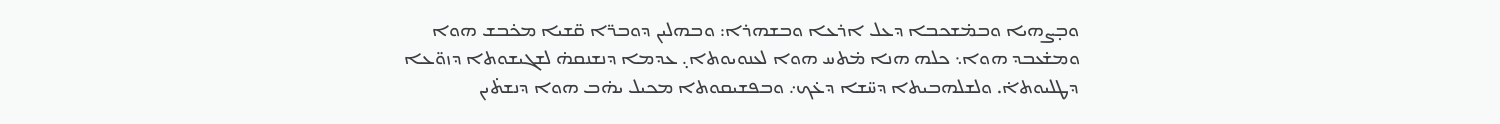ܘܒ̣ܨܗܝܐ ܘܒܡ̇ܫܟܒܐ ܕܥܠ ܐܪܥܐ ܘܒܫܗܪܐ: ܘܒܗܠܝܢ ܕܘܒܪ̈ܐ ܩ̈ܫܝܐ ܡܟ̇ܒܫ ܗܘܐ ܘܡܫ̇ܥܒܕ ܗܘܐ܆ ܟܠܗ ܗܢܐ ܡ̇ܬܚ ܗܘܐ ܠܥܢܘܝܘܬܐ܉ ܥܕܡܐ ܕܢܫܢܩܗ̇ ܠܫܓܝܫܘܬܐ ܕܙܘ̈ܥܐ ܕܛܠܝܘܬܐ̇. ܘܠܫܠܗܒܝܬܐ ܕܚ̈ܫܐ ܕܥ̇ܟ܇ ܘܒܦܫܝܩܘܬܐ ܡܟܝܠ ܝܗ̇ܒ ܗܘܐ ܕܢܫܬ̇ܝܢ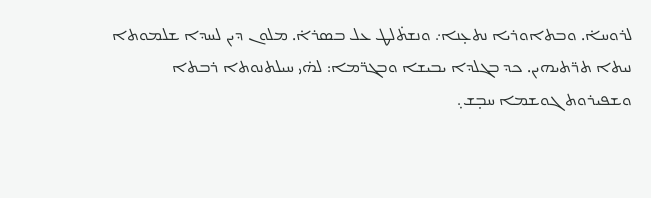ܠܪܘܚܐ̇. ܘܒܬܐܘܪܝܐ ܢܬܥ̣ܢܐ܇ ܘܢܫܬ̇ܠܛ ܥܠ ܒܣܪܐ̇. ܡܠܘܢ ܕܝܢ ܠܚܕܐ ܫܠܡܘܬܐ ܢܝܬܐ ܬܪ̈ܬܝܗܝܢ. ܟܕ ܒܓܠܕܐ ܝܒܝܫܐ ܘܒܓܪ̈ܡܐ: ܠܗ̇ܝ ܚܝܠܬܢܘܬܐ ܪܒܬܐ ܘܫܦܝܪܘܬ ܓܘܫܡܐ ܚܒ̣ܫ܉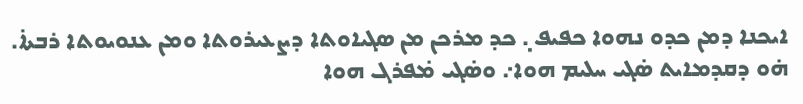ܐܝܟܢܐ ܕܡܢ ܟܕܘ ܢܗܘܐ ܟܦܝܦ܉ ܟܕ ܡܪܟܢ ܡܢ ܣܓܝܐܘܬܐ ܕܨܥܝܪܘܬܐ ܘܡܢ ܥܢܘܝܘܬܐ ܪܒܬܐ̇. ܗ̇ܘ ܕܩܕܡܐܝܬ ܣ̇ܓܝ ܚܠܝܡ ܗܘܐ܇ ܘܣ̇ܓܝ ܡ̇ܦܪܓ ܗܘܐ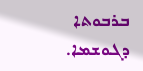ܒܪܒܘܬܐ ܕܓܘܫܡܐ.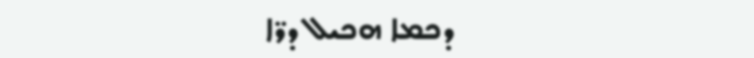ܕܟܡܐ ܗܟܝܠ ܕܪ̈ܐ